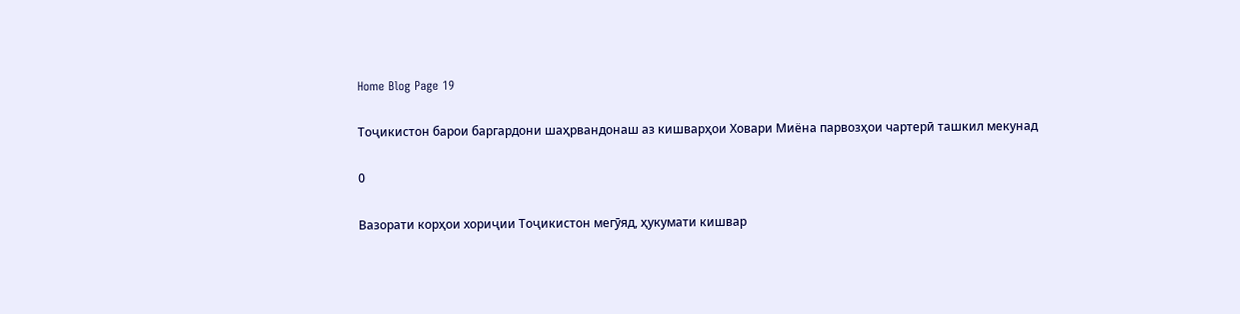Home Blog Page 19

Тоҷикистон барои баргардони шаҳрвандонаш аз кишварҳои Ховари Миёна парвозҳои чартерӣ ташкил мекунад

0

Вазорати корҳои хориҷии Тоҷикистон мегӯяд, ҳукумати кишвар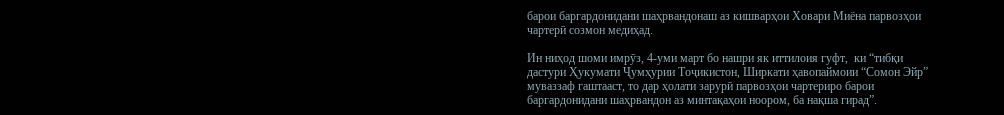барои баргардонидани шаҳрвандонаш аз кишварҳои Ховари Миёна парвозҳои чартерӣ созмон медиҳад.

Ин ниҳод шоми имрӯз, 4-уми март бо нашри як иттилоия гуфт,  ки “тибқи дастури Ҳукумати Ҷумҳурии Тоҷикистон, Ширкати ҳавопаймоии “Сомон Эйр” муваззаф гаштааст, то дар ҳолати зарурӣ парвозҳои чартериро барои баргардонидани шаҳрвандон аз минтақаҳои ноором, ба нақша гирад”.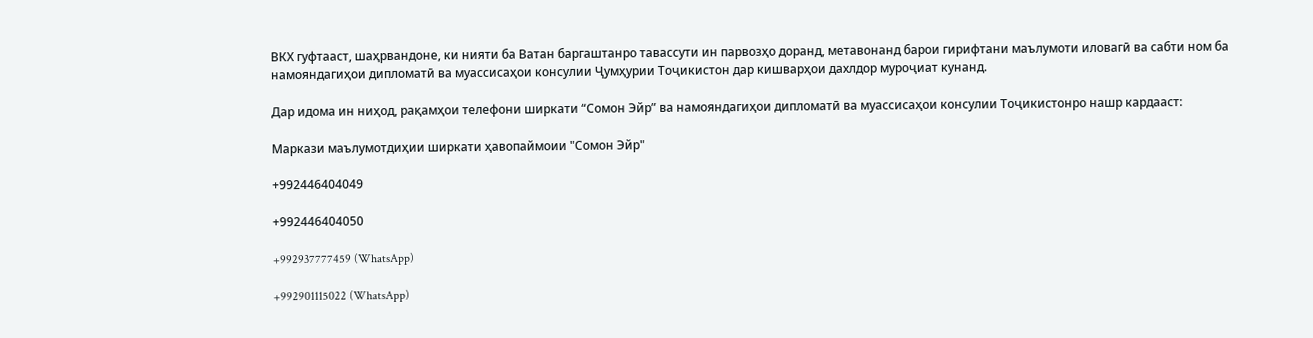ВКХ гуфтааст, шаҳрвандоне, ки нияти ба Ватан баргаштанро тавассути ин парвозҳо доранд, метавонанд барои гирифтани маълумоти иловагӣ ва сабти ном ба намояндагиҳои дипломатӣ ва муассисаҳои консулии Ҷумҳурии Тоҷикистон дар кишварҳои дахлдор муроҷиат кунанд.

Дар идома ин ниҳод, рақамҳои телефони ширкати “Сомон Эйр” ва намояндагиҳои дипломатӣ ва муассисаҳои консулии Тоҷикистонро нашр кардааст:

Маркази маълумотдиҳии ширкати ҳавопаймоии "Сомон Эйр"

+992446404049

+992446404050

+992937777459 (WhatsApp)

+992901115022 (WhatsApp)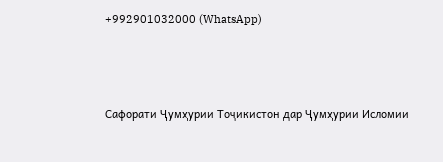+992901032000 (WhatsApp)



Сафорати Ҷумҳурии Тоҷикистон дар Ҷумҳурии Исломии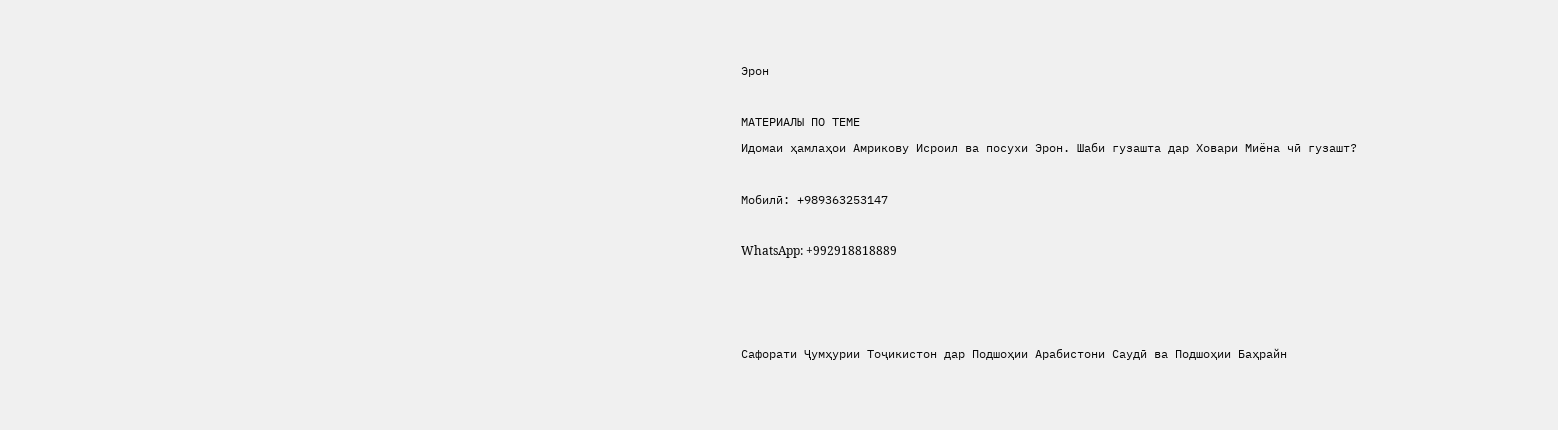Эрон

МАТЕРИАЛЫ ПО ТЕМЕ
Идомаи ҳамлаҳои Амрикову Исроил ва посухи Эрон. Шаби гузашта дар Ховари Миёна чӣ гузашт?

Мобилӣ: +989363253147

WhatsApp: +992918818889



Сафорати Ҷумҳурии Тоҷикистон дар Подшоҳии Арабистони Саудӣ ва Подшоҳии Баҳрайн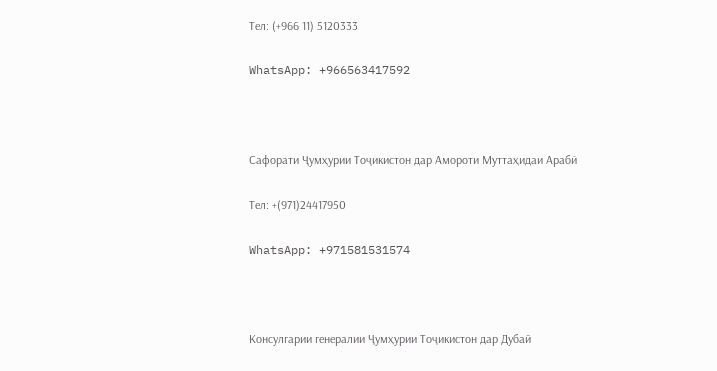Тел: (+966 11) 5120333

WhatsApp: +966563417592



Сафорати Ҷумҳурии Тоҷикистон дар Амороти Муттаҳидаи Арабӣ

Тел: +(971)24417950

WhatsApp: +971581531574



Консулгарии генералии Ҷумҳурии Тоҷикистон дар Дубай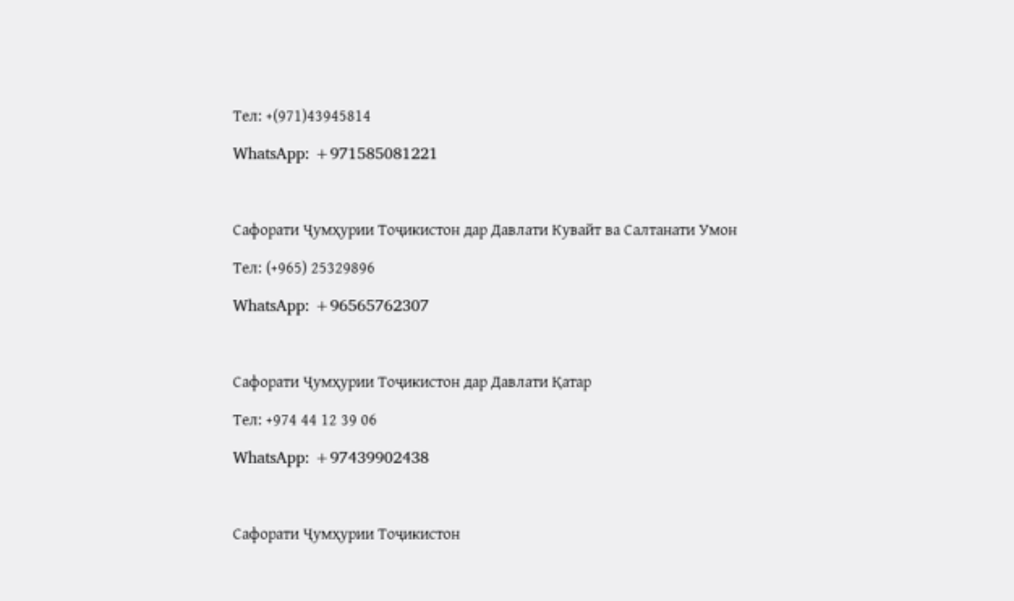Тел: +(971)43945814

WhatsApp: +971585081221



Сафорати Ҷумҳурии Тоҷикистон дар Давлати Кувайт ва Салтанати Умон

Тел: (+965) 25329896

WhatsApp: +96565762307



Сафорати Ҷумҳурии Тоҷикистон дар Давлати Қатар

Тел: +974 44 12 39 06

WhatsApp: +97439902438



Сафорати Ҷумҳурии Тоҷикистон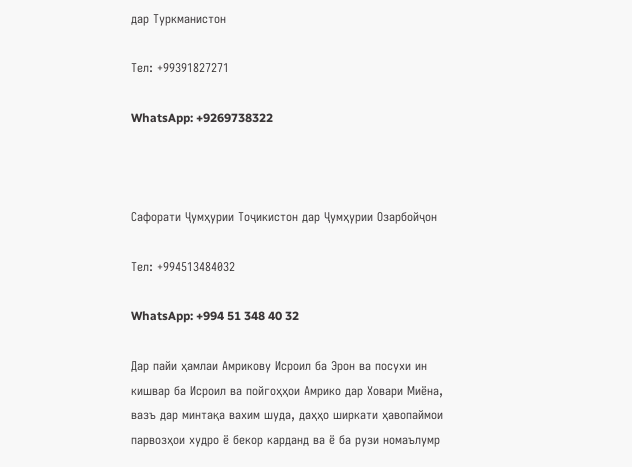дар Туркманистон

Тел: +99391827271

WhatsApp: +9269738322



Сафорати Ҷумҳурии Тоҷикистон дар Ҷумҳурии Озарбойҷон

Тел: +994513484032

WhatsApp: +994 51 348 40 32

Дар пайи ҳамлаи Амрикову Исроил ба Эрон ва посухи ин кишвар ба Исроил ва пойгоҳҳои Амрико дар Ховари Миёна, вазъ дар минтақа вахим шуда, даҳҳо ширкати ҳавопаймои парвозҳои худро ё бекор карданд ва ё ба рузи номаълумр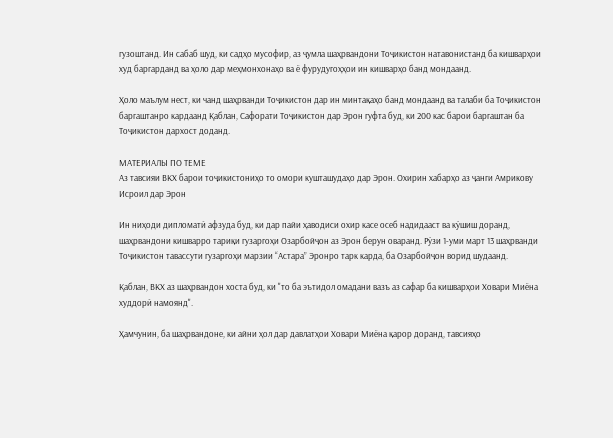гузоштанд. Ин сабаб шуд, ки садҳо мусофир, аз ҷумла шаҳрвандони Тоҷикистон натавонистанд ба кишварҳои худ баргарданд ва ҳоло дар меҳмонхонаҳо ва ё фурудугоҳҳои ин кишварҳо банд мондаанд.

Ҳоло маълум нест, ки чанд шаҳрванди Тоҷикистон дар ин минтақаҳо банд мондаанд ва талаби ба Тоҷикистон баргаштанро кардаанд Қаблан, Сафорати Тоҷикистон дар Эрон гуфта буд, ки 200 кас барои баргаштан ба Тоҷикистон дархост доданд.

МАТЕРИАЛЫ ПО ТЕМЕ
Аз тавсияи ВКХ барои тоҷикистониҳо то омори кушташудаҳо дар Эрон. Охирин хабарҳо аз ҷанги Амрикову Исроил дар Эрон

Ин ниҳоди дипломатӣ афзуда буд, ки дар пайи ҳаводиси охир касе осеб надидааст ва кӯшиш доранд, шаҳрвандони кишварро тариқи гузаргоҳи Озарбойҷон аз Эрон берун оваранд. Рӯзи 1-уми март 13 шаҳрванди Тоҷикистон тавассути гузаргоҳи марзии “Астара” Эронро тарк карда, ба Озарбойҷон ворид шудаанд.

Қаблан, ВКХ аз шаҳрвандон хоста буд, ки "то ба эътидол омадани вазъ аз сафар ба кишварҳои Ховари Миёна худдорӣ намоянд".

Ҳамчунин, ба шаҳрвандоне, ки айни ҳол дар давлатҳои Ховари Миёна қарор доранд, тавсияҳо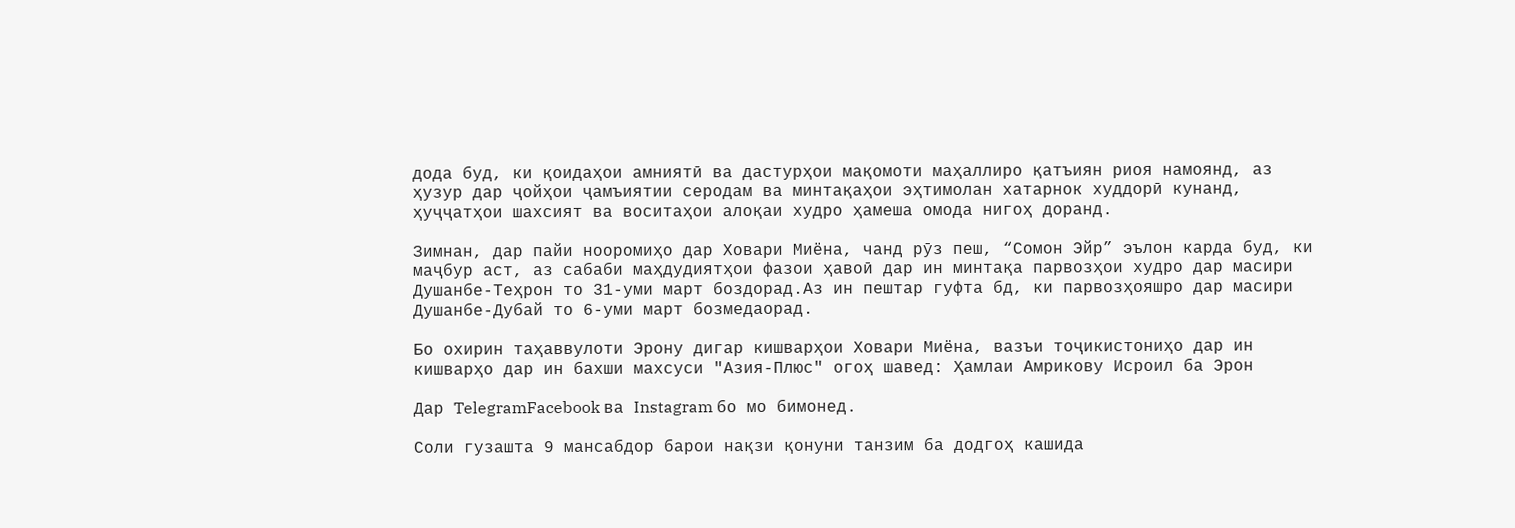дода буд, ки қоидаҳои амниятӣ ва дастурҳои мақомоти маҳаллиро қатъиян риоя намоянд, аз ҳузур дар ҷойҳои ҷамъиятии серодам ва минтақаҳои эҳтимолан хатарнок худдорӣ кунанд, ҳуҷҷатҳои шахсият ва воситаҳои алоқаи худро ҳамеша омода нигоҳ доранд.

Зимнан, дар пайи нооромиҳо дар Ховари Миёна, чанд рӯз пеш, “Сомон Эйр” эълон карда буд, ки маҷбур аст, аз сабаби маҳдудиятҳои фазои ҳавоӣ дар ин минтақа парвозҳои худро дар масири Душанбе-Теҳрон то 31-уми март боздорад.Аз ин пештар гуфта бд, ки парвозҳояшро дар масири Душанбе-Дубай то 6-уми март бозмедаорад.

Бо охирин таҳаввулоти Эрону дигар кишварҳои Ховари Миёна, вазъи тоҷикистониҳо дар ин кишварҳо дар ин бахши махсуси "Азия-Плюс" огоҳ шавед: Ҳамлаи Амрикову Исроил ба Эрон

Дар TelegramFacebook ва Instagram бо мо бимонед.

Соли гузашта 9 мансабдор барои нақзи қонуни танзим ба додгоҳ кашида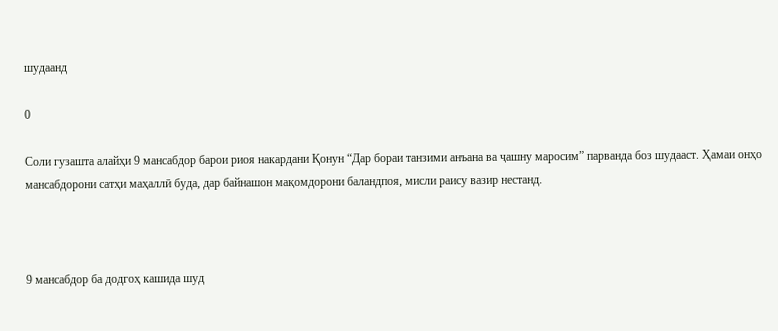шудаанд

0

Соли гузашта алайҳи 9 мансабдор барои риоя накардани Қонун “Дар бораи танзими анъана ва ҷашну маросим” парванда боз шудааст. Ҳамаи онҳо мансабдорони сатҳи маҳаллӣ буда, дар байнашон мақомдорони баландпоя, мисли раису вазир нестанд.



9 мансабдор ба додгоҳ кашида шуд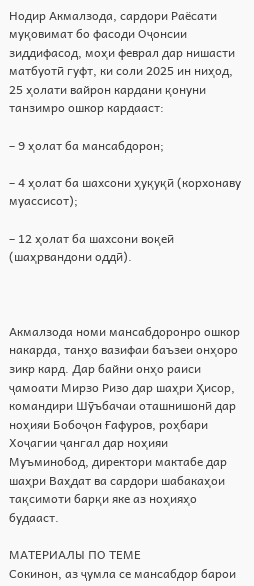Нодир Акмалзода, сардори Раёсати муқовимат бо фасоди Оҷонсии зиддифасод, моҳи феврал дар нишасти матбуотӣ гуфт, ки соли 2025 ин ниҳод, 25 ҳолати вайрон кардани қонуни танзимро ошкор кардааст:

– 9 ҳолат ба мансабдорон;

– 4 ҳолат ба шахсони ҳуқуқӣ (корхонаву муассисот);

– 12 ҳолат ба шахсони воқеӣ (шаҳрвандони оддӣ).



Акмалзода номи мансабдоронро ошкор накарда, танҳо вазифаи баъзеи онҳоро зикр кард. Дар байни онҳо раиси ҷамоати Мирзо Ризо дар шаҳри Ҳисор, командири Шӯъбачаи оташнишонӣ дар ноҳияи Бобоҷон Ғафуров, роҳбари Хоҷагии ҷангал дар ноҳияи Муъминобод, директори мактабе дар шаҳри Ваҳдат ва сардори шабакаҳои тақсимоти барқи яке аз ноҳияҳо будааст.

МАТЕРИАЛЫ ПО ТЕМЕ
Сокинон, аз ҷумла се мансабдор барои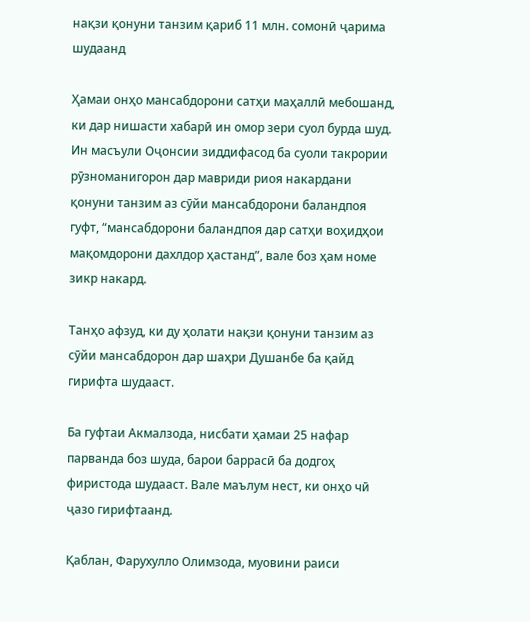нақзи қонуни танзим қариб 11 млн. сомонӣ ҷарима шудаанд

Ҳамаи онҳо мансабдорони сатҳи маҳаллӣ мебошанд, ки дар нишасти хабарӣ ин омор зери суол бурда шуд. Ин масъули Оҷонсии зиддифасод ба суоли такрории рӯзноманигорон дар мавриди риоя накардани қонуни танзим аз сӯйи мансабдорони баландпоя гуфт, “мансабдорони баландпоя дар сатҳи воҳидҳои мақомдорони дахлдор ҳастанд”, вале боз ҳам номе зикр накард.

Танҳо афзуд, ки ду ҳолати нақзи қонуни танзим аз сӯйи мансабдорон дар шаҳри Душанбе ба қайд гирифта шудааст.

Ба гуфтаи Акмалзода, нисбати ҳамаи 25 нафар парванда боз шуда, барои баррасӣ ба додгоҳ фиристода шудааст. Вале маълум нест, ки онҳо чӣ ҷазо гирифтаанд.

Қаблан, Фарухулло Олимзода, муовини раиси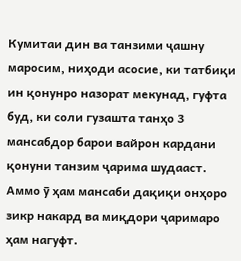Кумитаи дин ва танзими ҷашну маросим, ниҳоди асосие, ки татбиқи ин қонунро назорат мекунад, гуфта буд, ки соли гузашта танҳо 3 мансабдор барои вайрон кардани қонуни танзим ҷарима шудааст. Аммо ӯ ҳам мансаби дақиқи онҳоро зикр накард ва миқдори ҷаримаро ҳам нагуфт.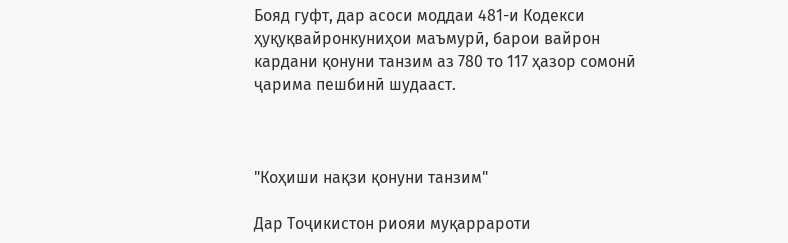Бояд гуфт, дар асоси моддаи 481-и Кодекси ҳуқуқвайронкуниҳои маъмурӣ, барои вайрон кардани қонуни танзим аз 780 то 117 ҳазор сомонӣ ҷарима пешбинӣ шудааст.



"Коҳиши нақзи қонуни танзим"

Дар Тоҷикистон риояи муқаррароти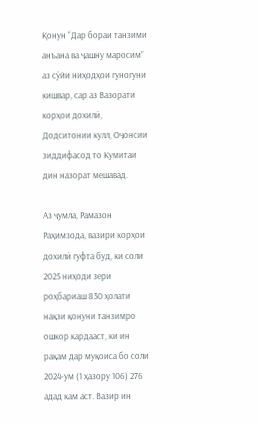Қонун “Дар бораи танзими анъана ва ҷашну маросим” аз сӯйи ниҳодҳои гуногуни кишвар, сар аз Вазорати корҳои дохилӣ, Додситонии кулл, Оҷонсии зиддифасод то Кумитаи дин назорат мешавад.

Аз ҷумла, Рамазон Раҳимзода, вазири корҳои дохилӣ гуфта буд, ки соли 2025 ниҳоди зери роҳбариаш 830 ҳолати нақзи қонуни танзимро ошкор кардааст, ки ин рақам дар муқоиса бо соли 2024-ум (1 ҳазору 106) 276 адад кам аст. Вазир ин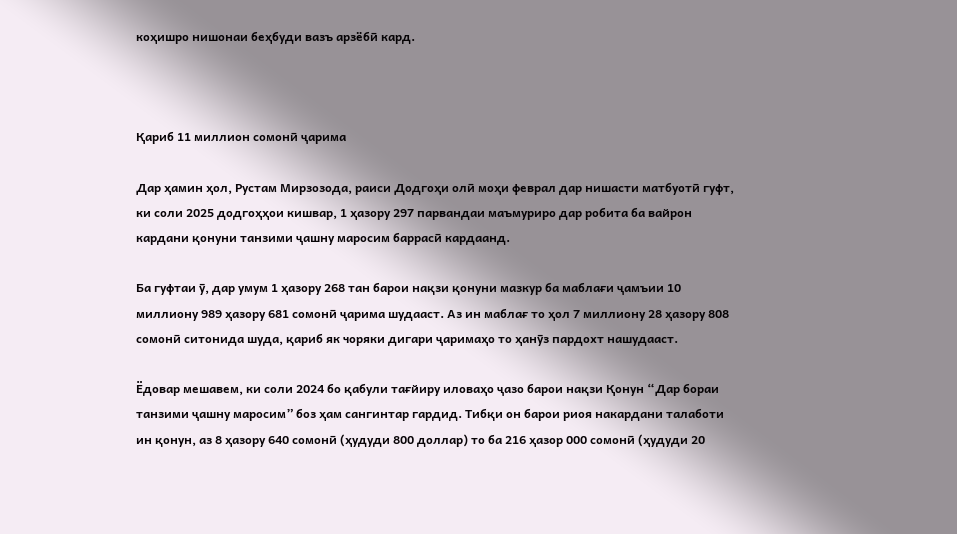коҳишро нишонаи беҳбуди вазъ арзёбӣ кард.



Қариб 11 миллион сомонӣ ҷарима

Дар ҳамин ҳол, Рустам Мирзозода, раиси Додгоҳи олӣ моҳи феврал дар нишасти матбуотӣ гуфт, ки соли 2025 додгоҳҳои кишвар, 1 ҳазору 297 парвандаи маъмуриро дар робита ба вайрон кардани қонуни танзими ҷашну маросим баррасӣ кардаанд.

Ба гуфтаи ӯ, дар умум 1 ҳазору 268 тан барои нақзи қонуни мазкур ба маблағи ҷамъии 10 миллиону 989 ҳазору 681 сомонӣ ҷарима шудааст. Аз ин маблағ то ҳол 7 миллиону 28 ҳазору 808 сомонӣ ситонида шуда, қариб як чоряки дигари ҷаримаҳо то ҳанӯз пардохт нашудааст.

Ёдовар мешавем, ки соли 2024 бо қабули тағйиру иловаҳо ҷазо барои нақзи Қонун “Дар бораи танзими ҷашну маросим” боз ҳам сангинтар гардид. Тибқи он барои риоя накардани талаботи ин қонун, аз 8 ҳазору 640 сомонӣ (ҳудуди 800 доллар) то ба 216 ҳазор 000 сомонӣ (ҳудуди 20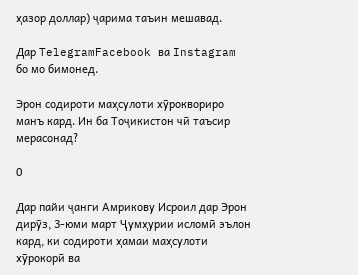ҳазор доллар) ҷарима таъин мешавад.

Дар TelegramFacebook ва Instagram бо мо бимонед.

Эрон содироти маҳсулоти хӯроквориро манъ кард. Ин ба Тоҷикистон чӣ таъсир мерасонад?

0

Дар пайи ҷанги Амрикову Исроил дар Эрон дирӯз, 3-юми март Ҷумҳурии исломӣ эълон кард, ки содироти ҳамаи маҳсулоти хӯрокорӣ ва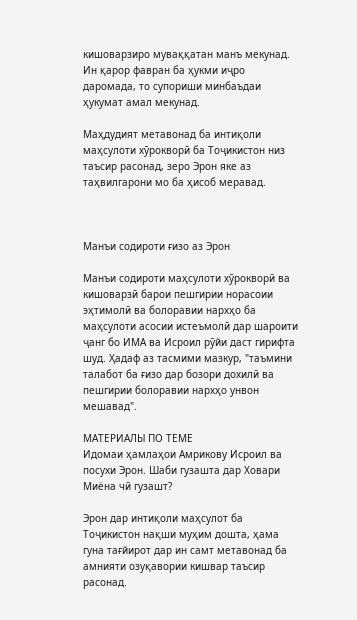кишоварзиро муваққатан манъ мекунад. Ин қарор фавран ба ҳукми иҷро даромада, то супориши минбаъдаи ҳукумат амал мекунад.

Маҳдудият метавонад ба интиқоли маҳсулоти хӯрокворӣ ба Тоҷикистон низ таъсир расонад, зеро Эрон яке аз таҳвилгарони мо ба ҳисоб меравад.



Манъи содироти ғизо аз Эрон

Манъи содироти маҳсулоти хӯрокворӣ ва кишоварзӣ барои пешгирии норасоии эҳтимолӣ ва болоравии нархҳо ба маҳсулоти асосии истеъмолӣ дар шароити ҷанг бо ИМА ва Исроил рӯйи даст гирифта шуд. Ҳадаф аз тасмими мазкур, "таъмини талабот ба ғизо дар бозори дохилӣ ва пешгирии болоравии нархҳо унвон мешавад".

МАТЕРИАЛЫ ПО ТЕМЕ
Идомаи ҳамлаҳои Амрикову Исроил ва посухи Эрон. Шаби гузашта дар Ховари Миёна чӣ гузашт?

Эрон дар интиқоли маҳсулот ба Тоҷикистон нақши муҳим дошта, ҳама гуна тағйирот дар ин самт метавонад ба амнияти озуқавории кишвар таъсир расонад.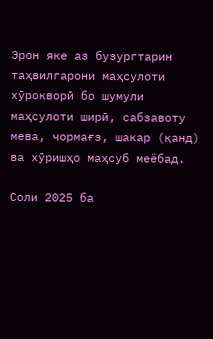Эрон яке аз бузургтарин таҳвилгарони маҳсулоти хӯрокворӣ бо шумули маҳсулоти ширӣ, сабзавоту мева, чормағз, шакар (қанд) ва хӯришҳо маҳсуб меёбад.

Соли 2025 ба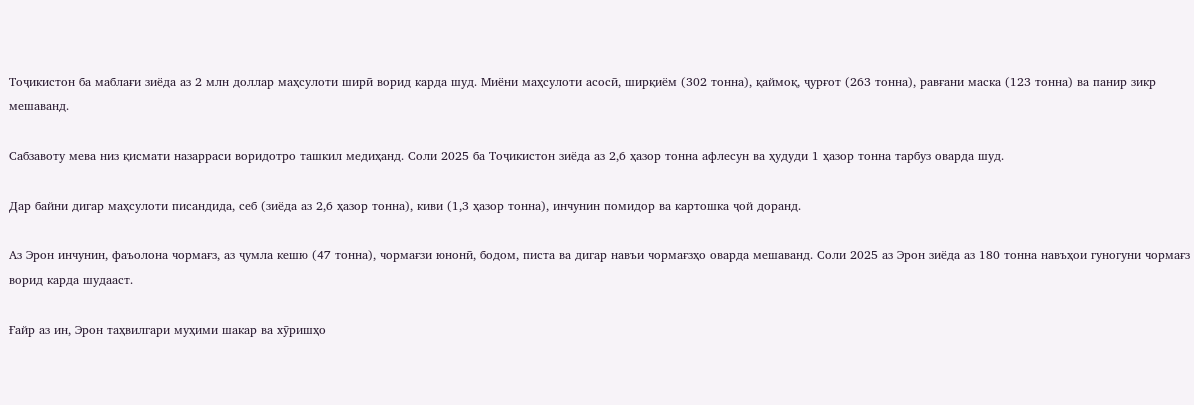Тоҷикистон ба маблағи зиёда аз 2 млн доллар маҳсулоти ширӣ ворид карда шуд. Миёни маҳсулоти асосӣ, ширқиём (302 тонна), қаймоқ, ҷурғот (263 тонна), равғани маска (123 тонна) ва панир зикр мешаванд.

Сабзавоту мева низ қисмати назарраси воридотро ташкил медиҳанд. Соли 2025 ба Тоҷикистон зиёда аз 2,6 ҳазор тонна афлесун ва ҳудуди 1 ҳазор тонна тарбуз оварда шуд.

Дар байни дигар маҳсулоти писандида, себ (зиёда аз 2,6 ҳазор тонна), киви (1,3 ҳазор тонна), инчунин помидор ва картошка ҷой доранд.

Аз Эрон инчунин, фаъолона чормағз, аз ҷумла кешю (47 тонна), чормағзи юнонӣ, бодом, писта ва дигар навъи чормағзҳо оварда мешаванд. Соли 2025 аз Эрон зиёда аз 180 тонна навъҳои гуногуни чормағз ворид карда шудааст.

Ғайр аз ин, Эрон таҳвилгари муҳими шакар ва хӯришҳо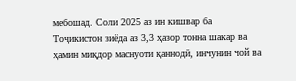мебошад. Соли 2025 аз ин кишвар ба Тоҷикистон зиёда аз 3,3 ҳазор тонна шакар ва ҳамин миқдор маснуоти қаннодӣ, инчунин чой ва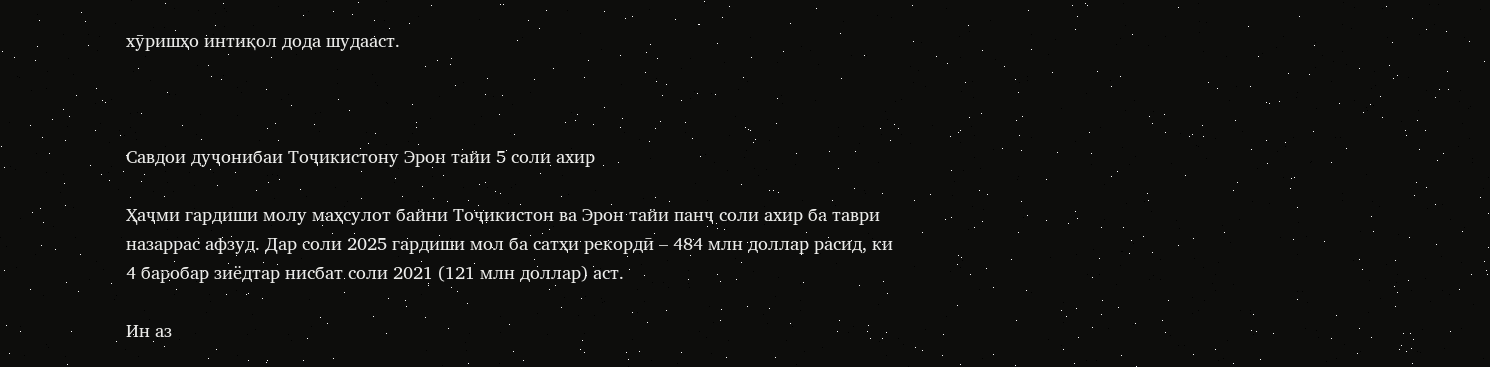хӯришҳо интиқол дода шудааст.



Савдои дуҷонибаи Тоҷикистону Эрон тайи 5 соли ахир

Ҳаҷми гардиши молу маҳсулот байни Тоҷикистон ва Эрон тайи панҷ соли ахир ба таври назаррас афзуд. Дар соли 2025 гардиши мол ба сатҳи рекордӣ – 484 млн доллар расид, ки 4 баробар зиёдтар нисбат соли 2021 (121 млн доллар) аст.

Ин аз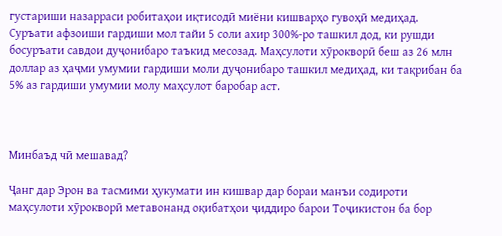густариши назарраси робитаҳои иқтисодӣ миёни кишварҳо гувоҳӣ медиҳад. Суръати афзоиши гардиши мол тайи 5 соли ахир 300%-ро ташкил дод, ки рушди босуръати савдои дуҷонибаро таъкид месозад. Маҳсулоти хӯрокворӣ беш аз 26 млн доллар аз ҳаҷми умумии гардиши моли дуҷонибаро ташкил медиҳад, ки тақрибан ба 5% аз гардиши умумии молу маҳсулот баробар аст.



Минбаъд чӣ мешавад?

Ҷанг дар Эрон ва тасмими ҳукумати ин кишвар дар бораи манъи содироти маҳсулоти хӯрокворӣ метавонанд оқибатҳои ҷиддиро барои Тоҷикистон ба бор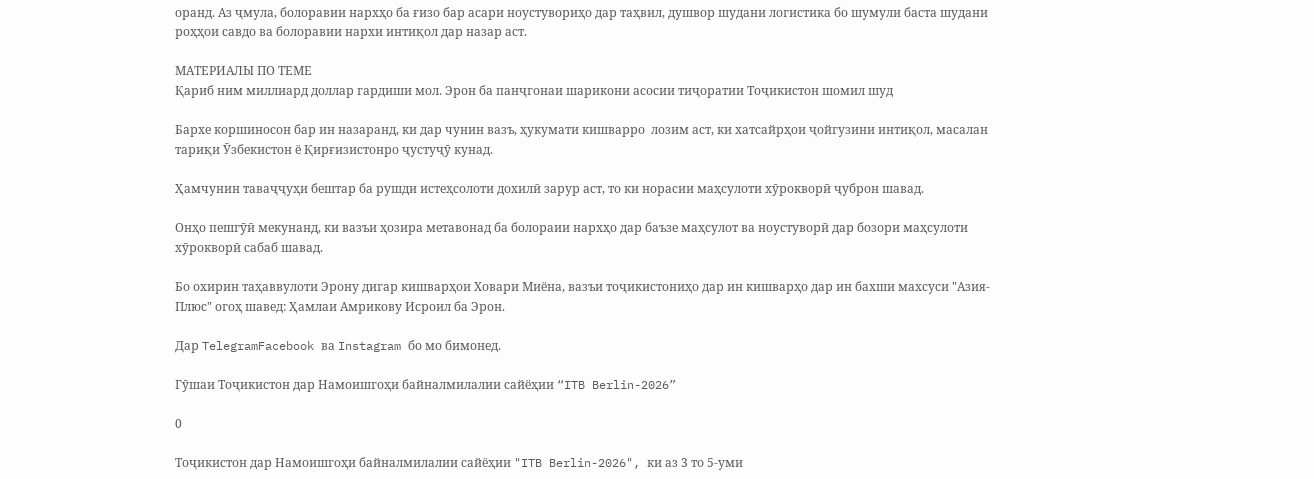оранд. Аз ҷмула, болоравии нархҳо ба ғизо бар асари ноустувориҳо дар таҳвил, душвор шудани логистика бо шумули баста шудани роҳҳои савдо ва болоравии нархи интиқол дар назар аст.

МАТЕРИАЛЫ ПО ТЕМЕ
Қариб ним миллиард доллар гардиши мол. Эрон ба панҷгонаи шарикони асосии тиҷоратии Тоҷикистон шомил шуд

Бархе коршиносон бар ин назаранд, ки дар чунин вазъ, ҳукумати кишварро  лозим аст, ки хатсайрҳои ҷойгузини интиқол, масалан тариқи Ӯзбекистон ё Қирғизистонро ҷустуҷӯ кунад.

Ҳамчунин таваҷҷуҳи бештар ба рушди истеҳсолоти дохилӣ зарур аст, то ки норасии маҳсулоти хӯрокворӣ ҷуброн шавад.

Онҳо пешгӯӣ мекунанд, ки вазъи ҳозира метавонад ба болораии нархҳо дар баъзе маҳсулот ва ноустуворӣ дар бозори маҳсулоти хӯрокворӣ сабаб шавад.

Бо охирин таҳаввулоти Эрону дигар кишварҳои Ховари Миёна, вазъи тоҷикистониҳо дар ин кишварҳо дар ин бахши махсуси "Азия-Плюс" огоҳ шавед: Ҳамлаи Амрикову Исроил ба Эрон.

Дар TelegramFacebook ва Instagram бо мо бимонед.

Гӯшаи Тоҷикистон дар Намоишгоҳи байналмилалии сайёҳии “ITB Berlin-2026”

0

Тоҷикистон дар Намоишгоҳи байналмилалии сайёҳии "ITB Berlin-2026", ки аз 3 то 5-уми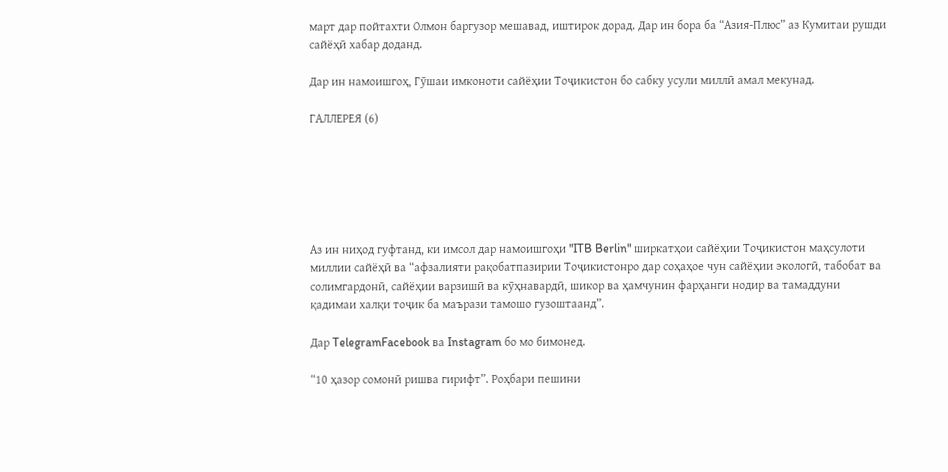март дар пойтахти Олмон баргузор мешавад, иштирок дорад. Дар ин бора ба “Азия-Плюс” аз Кумитаи рушди сайёҳӣ хабар доданд.

Дар ин намоишгоҳ, Гӯшаи имконоти сайёҳии Тоҷикистон бо сабку усули миллӣ амал мекунад.

ГАЛЛЕРЕЯ (6)






Аз ин ниҳод гуфтанд, ки имсол дар намоишгоҳи "ITB Berlin" ширкатҳои сайёҳии Тоҷикистон маҳсулоти миллии сайёҳӣ ва “афзалияти рақобатпазирии Тоҷикистонро дар соҳаҳое чун сайёҳии экологӣ, табобат ва солимгардонӣ, сайёҳии варзишӣ ва кӯҳнавардӣ, шикор ва ҳамчунин фарҳанги нодир ва тамаддуни қадимаи халқи тоҷик ба маърази тамошо гузоштаанд”.

Дар TelegramFacebook ва Instagram бо мо бимонед.

“10 ҳазор сомонӣ ришва гирифт”. Роҳбари пешини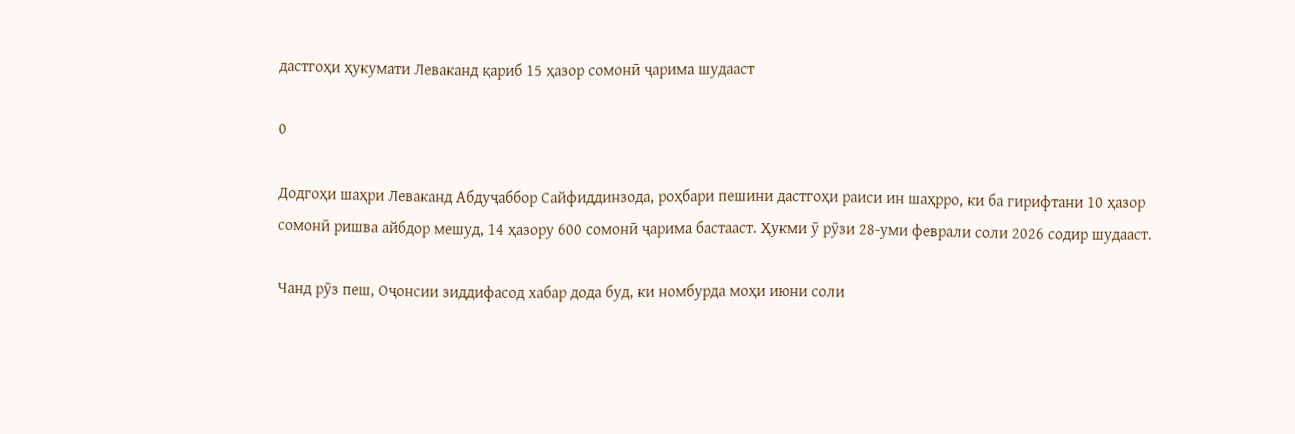дастгоҳи ҳукумати Леваканд қариб 15 ҳазор сомонӣ ҷарима шудааст

0

Додгоҳи шаҳри Леваканд Абдуҷаббор Сайфиддинзода, роҳбари пешини дастгоҳи раиси ин шаҳрро, ки ба гирифтани 10 ҳазор сомонӣ ришва айбдор мешуд, 14 ҳазору 600 сомонӣ ҷарима бастааст. Ҳукми ӯ рӯзи 28-уми феврали соли 2026 содир шудааст.

Чанд рӯз пеш, Оҷонсии зиддифасод хабар дода буд, ки номбурда моҳи июни соли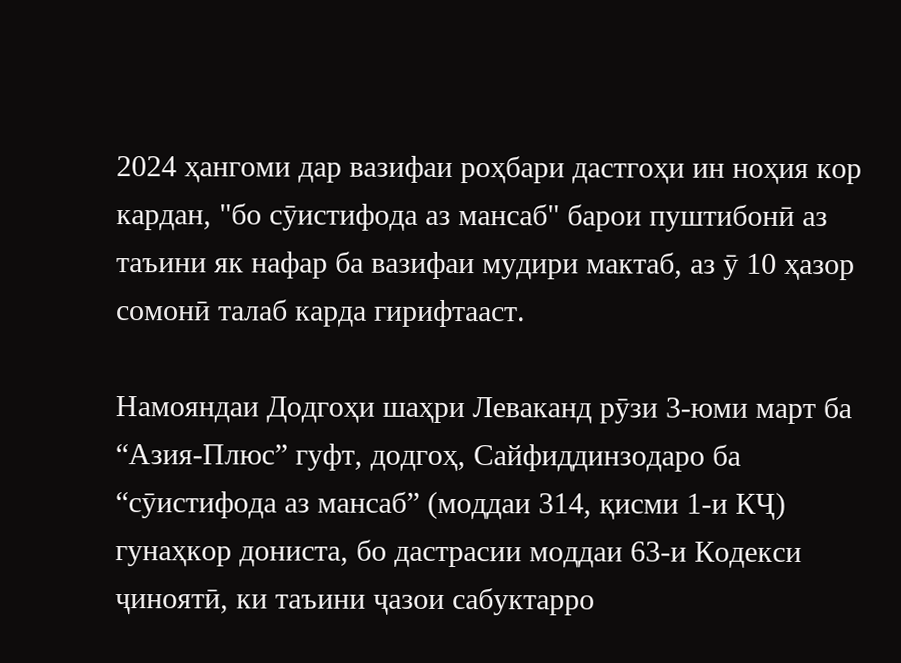2024 ҳангоми дар вазифаи роҳбари дастгоҳи ин ноҳия кор кардан, "бо сӯистифода аз мансаб" барои пуштибонӣ аз таъини як нафар ба вазифаи мудири мактаб, аз ӯ 10 ҳазор сомонӣ талаб карда гирифтааст.

Намояндаи Додгоҳи шаҳри Леваканд рӯзи 3-юми март ба “Азия-Плюс” гуфт, додгоҳ, Сайфиддинзодаро ба “сӯистифода аз мансаб” (моддаи 314, қисми 1-и КҶ) гунаҳкор дониста, бо дастрасии моддаи 63-и Кодекси ҷиноятӣ, ки таъини ҷазои сабуктарро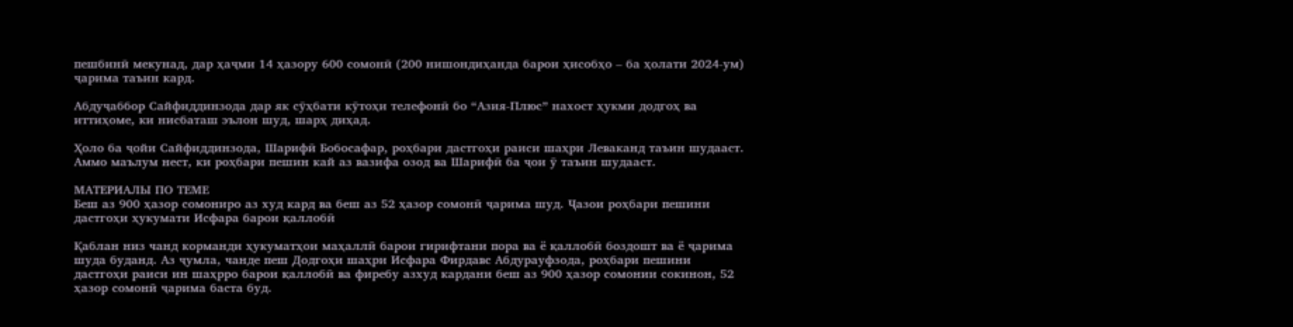пешбинӣ мекунад, дар ҳаҷми 14 ҳазору 600 сомонӣ (200 нишондиҳанда барои ҳисобҳо – ба ҳолати 2024-ум) ҷарима таъин кард.

Абдуҷаббор Сайфиддинзода дар як сӯҳбати кӯтоҳи телефонӣ бо “Азия-Плюс” нахост ҳукми додгоҳ ва иттиҳоме, ки нисбаташ эълон шуд, шарҳ диҳад.

Ҳоло ба ҷойи Сайфиддинзода, Шарифӣ Бобосафар, роҳбари дастгоҳи раиси шаҳри Леваканд таъин шудааст. Аммо маълум нест, ки роҳбари пешин кай аз вазифа озод ва Шарифӣ ба ҷои ӯ таъин шудааст.

МАТЕРИАЛЫ ПО ТЕМЕ
Беш аз 900 ҳазор сомониро аз худ кард ва беш аз 52 ҳазор сомонӣ ҷарима шуд. Ҷазои роҳбари пешини дастгоҳи ҳукумати Исфара барои қаллобӣ

Қаблан низ чанд корманди ҳукуматҳои маҳаллӣ барои гирифтани пора ва ё қаллобӣ боздошт ва ё ҷарима шуда буданд. Аз ҷумла, чанде пеш Додгоҳи шаҳри Исфара Фирдавс Абдурауфзода, роҳбари пешини дастгоҳи раиси ин шаҳрро барои қаллобӣ ва фиребу азхуд кардани беш аз 900 ҳазор сомонии сокинон, 52 ҳазор сомонӣ ҷарима баста буд.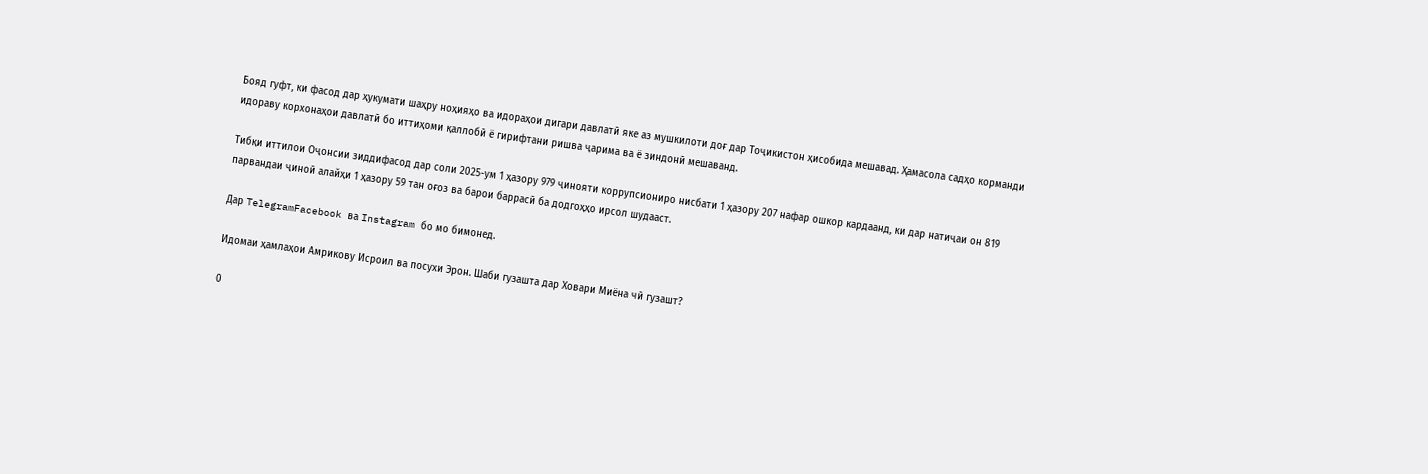Бояд гуфт, ки фасод дар ҳукумати шаҳру ноҳияҳо ва идораҳои дигари давлатӣ яке аз мушкилоти доғ дар Тоҷикистон ҳисобида мешавад. Ҳамасола садҳо корманди идораву корхонаҳои давлатӣ бо иттиҳоми қаллобӣ ё гирифтани ришва ҷарима ва ё зиндонӣ мешаванд.

Тибқи иттилои Оҷонсии зиддифасод дар соли 2025-ум 1 ҳазору 979 ҷинояти коррупсиониро нисбати 1 ҳазору 207 нафар ошкор кардаанд, ки дар натиҷаи он 819 парвандаи ҷиноӣ алайҳи 1 ҳазору 59 тан оғоз ва барои баррасӣ ба додгоҳҳо ирсол шудааст.

Дар TelegramFacebook ва Instagram бо мо бимонед.

Идомаи ҳамлаҳои Амрикову Исроил ва посухи Эрон. Шаби гузашта дар Ховари Миёна чӣ гузашт?

0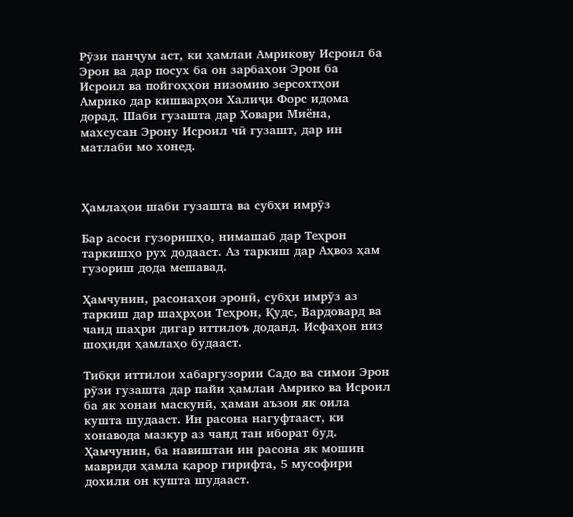Рӯзи панҷум аст, ки ҳамлаи Амрикову Исроил ба Эрон ва дар посух ба он зарбаҳои Эрон ба Исроил ва пойгоҳҳои низомию зерсохтҳои Амрико дар кишварҳои Халиҷи Форс идома дорад. Шаби гузашта дар Ховари Миёна, махсусан Эрону Исроил чӣ гузашт, дар ин матлаби мо хонед.



Ҳамлаҳои шаби гузашта ва субҳи имрӯз

Бар асоси гузоришҳо, нимашаб дар Теҳрон таркишҳо рух додааст. Аз таркиш дар Аҳвоз ҳам гузориш дода мешавад.

Ҳамчунин, расонаҳои эронӣ, субҳи имрӯз аз таркиш дар шаҳрҳои Теҳрон, Қудс, Вардовард ва чанд шаҳри дигар иттилоъ доданд. Исфаҳон низ шоҳиди ҳамлаҳо будааст.

Тибқи иттилои хабаргузории Садо ва симои Эрон рӯзи гузашта дар пайи ҳамлаи Амрико ва Исроил ба як хонаи маскунӣ, ҳамаи аъзои як оила кушта шудааст. Ин расона нагуфтааст, ки хонавода мазкур аз чанд тан иборат буд. Ҳамчунин, ба навиштаи ин расона як мошин мавриди ҳамла қарор гирифта, 5 мусофири дохили он кушта шудааст.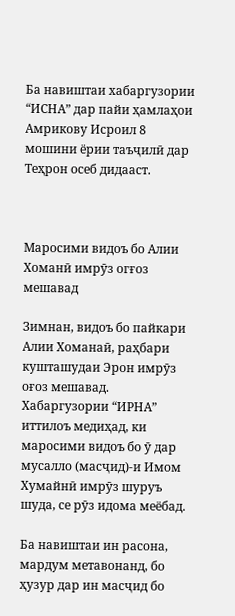Ба навиштаи хабаргузории “ИСНА” дар пайи ҳамлаҳои Амрикову Исроил 8 мошини ёрии таъҷилӣ дар Теҳрон осеб дидааст.



Маросими видоъ бо Алии Хоманӣ имрӯз огғоз мешавад

Зимнан, видоъ бо пайкари Алии Хоманаӣ, раҳбари кушташудаи Эрон имрӯз оғоз мешавад. Хабаргузории “ИРНА” иттилоъ медиҳад, ки маросими видоъ бо ӯ дар мусалло (масҷид)-и Имом Хумайнӣ имрӯз шуруъ шуда, се рӯз идома меёбад.

Ба навиштаи ин расона, мардум метавонанд, бо ҳузур дар ин масҷид бо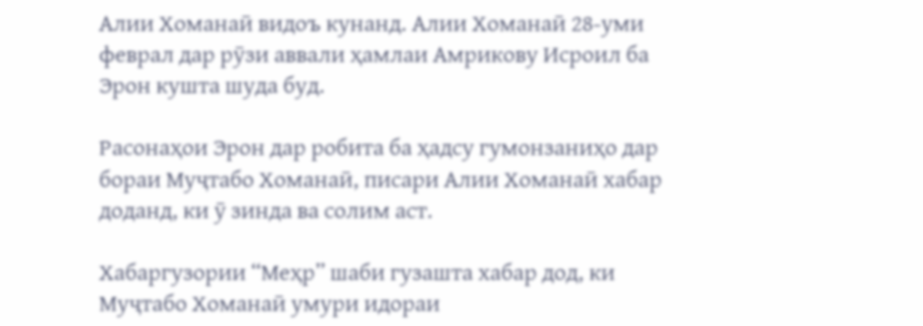Алии Хоманаӣ видоъ кунанд. Алии Хоманаӣ 28-уми феврал дар рӯзи аввали ҳамлаи Амрикову Исроил ба Эрон кушта шуда буд.

Расонаҳои Эрон дар робита ба ҳадсу гумонзаниҳо дар бораи Муҷтабо Хоманаӣ, писари Алии Хоманаӣ хабар доданд, ки ӯ зинда ва солим аст.

Хабаргузории “Меҳр” шаби гузашта хабар дод, ки Муҷтабо Хоманаӣ умури идораи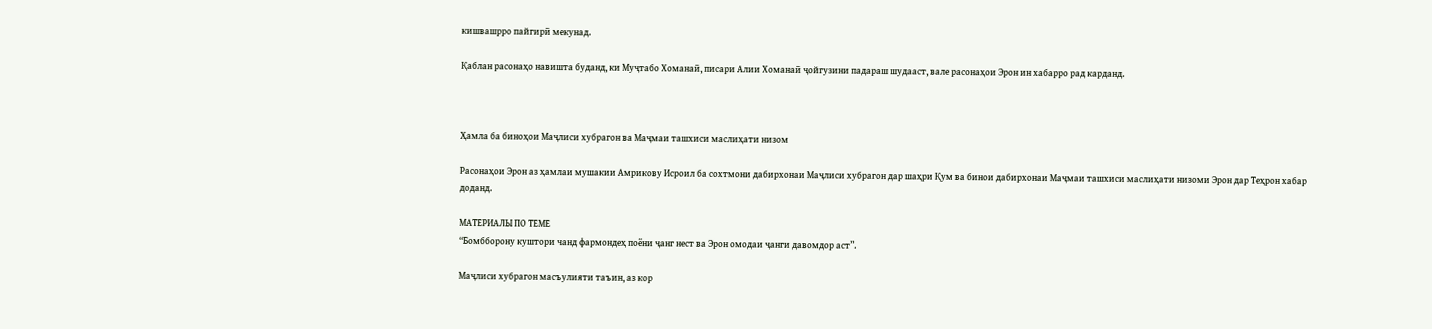кишвашрро пайгирӣ мекунад.

Қаблан расонаҳо навишта буданд, ки Муҷтабо Хоманаӣ, писари Алии Хоманаӣ ҷойгузини падараш шудааст, вале расонаҳои Эрон ин хабарро рад карданд.



Ҳамла ба биноҳои Маҷлиси хубрагон ва Маҷмаи ташхиси маслиҳати низом

Расонаҳои Эрон аз ҳамлаи мушакии Амрикову Исроил ба сохтмони дабирхонаи Маҷлиси хубрагон дар шаҳри Қум ва бинои дабирхонаи Маҷмаи ташхиси маслиҳати низоми Эрон дар Теҳрон хабар доданд.

МАТЕРИАЛЫ ПО ТЕМЕ
“Бомбборону куштори чанд фармондеҳ поёни ҷанг нест ва Эрон омодаи ҷанги давомдор аст”.

Маҷлиси хубрагон масъулияти таъин, аз кор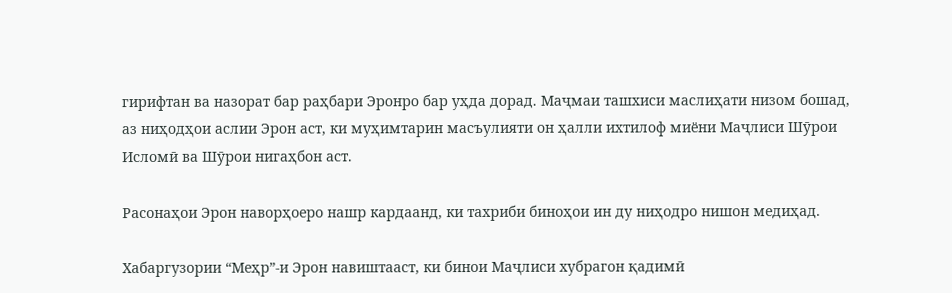гирифтан ва назорат бар раҳбари Эронро бар уҳда дорад. Маҷмаи ташхиси маслиҳати низом бошад, аз ниҳодҳои аслии Эрон аст, ки муҳимтарин масъулияти он ҳалли ихтилоф миёни Маҷлиси Шӯрои Исломӣ ва Шӯрои нигаҳбон аст.

Расонаҳои Эрон наворҳоеро нашр кардаанд, ки тахриби биноҳои ин ду ниҳодро нишон медиҳад.

Хабаргузории “Меҳр”-и Эрон навиштааст, ки бинои Маҷлиси хубрагон қадимӣ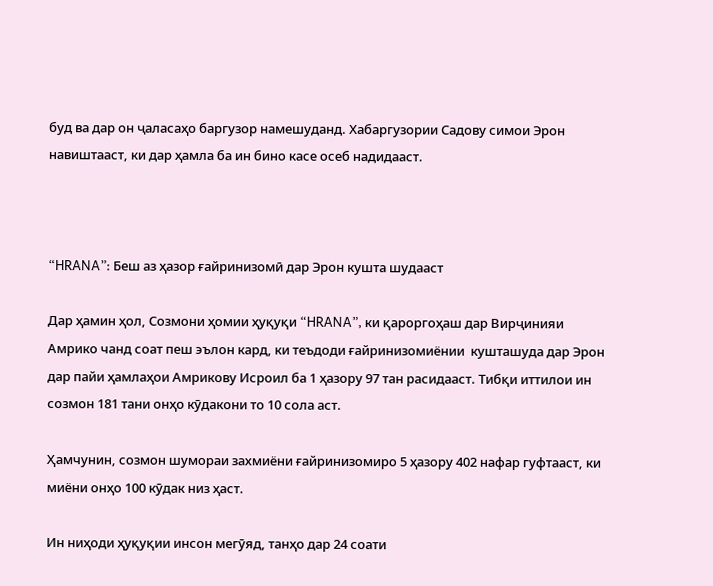буд ва дар он ҷаласаҳо баргузор намешуданд. Хабаргузории Садову симои Эрон навиштааст, ки дар ҳамла ба ин бино касе осеб надидааст.



“HRANA”: Беш аз ҳазор ғайринизомӣ дар Эрон кушта шудааст

Дар ҳамин ҳол, Созмони ҳомии ҳуқуқи “HRANA”, ки қароргоҳаш дар Вирҷинияи Амрико чанд соат пеш эълон кард, ки теъдоди ғайринизомиёнии  кушташуда дар Эрон дар пайи ҳамлаҳои Амрикову Исроил ба 1 ҳазору 97 тан расидааст. Тибқи иттилои ин созмон 181 тани онҳо кӯдакони то 10 сола аст.

Ҳамчунин, созмон шумораи захмиёни ғайринизомиро 5 ҳазору 402 нафар гуфтааст, ки миёни онҳо 100 кӯдак низ ҳаст.

Ин ниҳоди ҳуқуқии инсон мегӯяд, танҳо дар 24 соати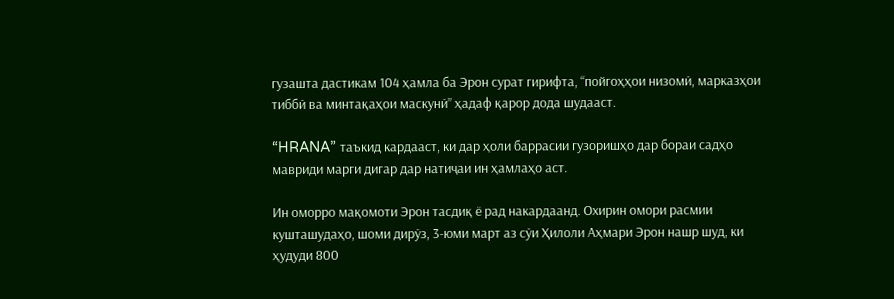гузашта дастикам 104 ҳамла ба Эрон сурат гирифта, “пойгоҳҳои низомӣ, марказҳои тиббӣ ва минтақаҳои маскунӣ” ҳадаф қарор дода шудааст.

“HRANA” таъкид кардааст, ки дар ҳоли баррасии гузоришҳо дар бораи садҳо мавриди марги дигар дар натиҷаи ин ҳамлаҳо аст.

Ин оморро мақомоти Эрон тасдиқ ё рад накардаанд. Охирин омори расмии кушташудаҳо, шоми дирӯз, 3-юми март аз сӯи Ҳилоли Аҳмари Эрон нашр шуд, ки ҳудуди 800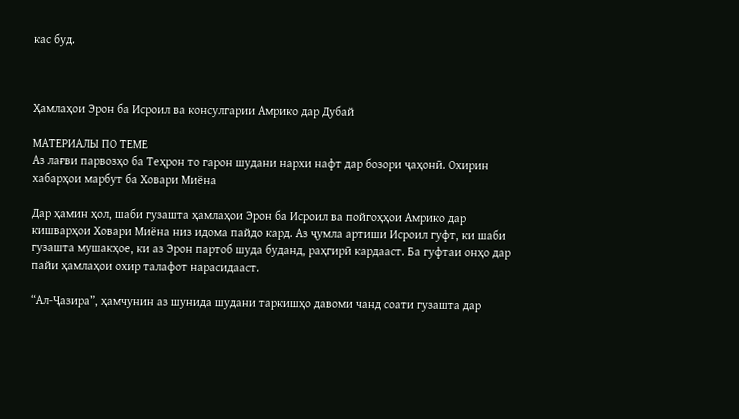кас буд.



Ҳамлаҳои Эрон ба Исроил ва консулгарии Амрико дар Дубай

МАТЕРИАЛЫ ПО ТЕМЕ
Аз лағви парвозҳо ба Теҳрон то гарон шудани нархи нафт дар бозори ҷаҳонӣ. Охирин хабарҳои марбут ба Ховари Миёна

Дар ҳамин ҳол, шаби гузашта ҳамлаҳои Эрон ба Исроил ва пойгоҳҳои Амрико дар кишварҳои Ховари Миёна низ идома пайдо кард. Аз ҷумла артиши Исроил гуфт, ки шаби гузашта мушакҳое, ки аз Эрон партоб шуда буданд, раҳгирӣ кардааст. Ба гуфтаи онҳо дар пайи ҳамлаҳои охир талафот нарасидааст.

“Ал-Ҷазира”, ҳамчунин аз шунида шудани таркишҳо давоми чанд соати гузашта дар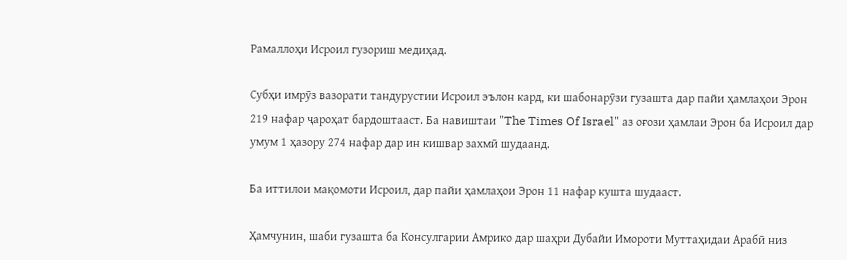Рамаллоҳи Исроил гузориш медиҳад.

Субҳи имрӯз вазорати тандурустии Исроил эълон кард, ки шабонарӯзи гузашта дар пайи ҳамлаҳои Эрон 219 нафар ҷароҳат бардоштааст. Ба навиштаи "The Times Of Israel" аз оғози ҳамлаи Эрон ба Исроил дар умум 1 ҳазору 274 нафар дар ин кишвар захмӣ шудаанд.

Ба иттилои мақомоти Исроил, дар пайи ҳамлаҳои Эрон 11 нафар кушта шудааст.

Ҳамчунин, шаби гузашта ба Консулгарии Амрико дар шаҳри Дубайи Имороти Муттаҳидаи Арабӣ низ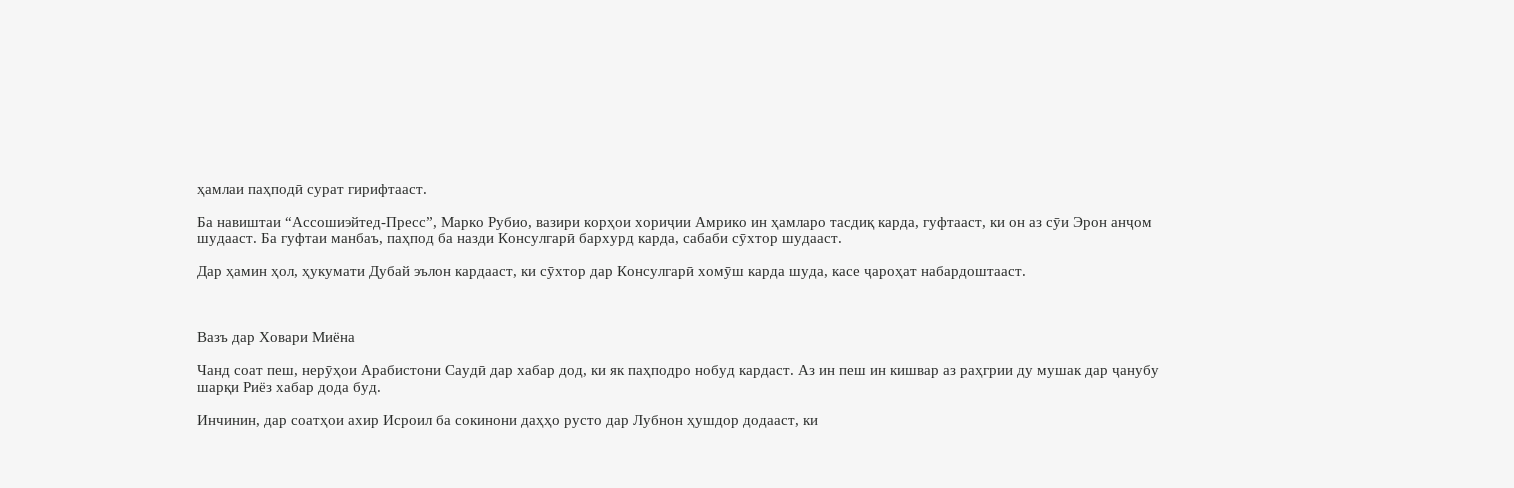ҳамлаи паҳподӣ сурат гирифтааст.

Ба навиштаи “Ассошиэйтед-Пресс”, Марко Рубио, вазири корҳои хориҷии Амрико ин ҳамларо тасдиқ карда, гуфтааст, ки он аз сӯи Эрон анҷом шудааст. Ба гуфтаи манбаъ, паҳпод ба назди Консулгарӣ бархурд карда, сабаби сӯхтор шудааст.

Дар ҳамин ҳол, ҳукумати Дубай эълон кардааст, ки сӯхтор дар Консулгарӣ хомӯш карда шуда, касе ҷароҳат набардоштааст.



Вазъ дар Ховари Миёна

Чанд соат пеш, нерӯҳои Арабистони Саудӣ дар хабар дод, ки як паҳподро нобуд кардаст. Аз ин пеш ин кишвар аз раҳгрии ду мушак дар ҷанубу шарқи Риёз хабар дода буд.

Инчинин, дар соатҳои ахир Исроил ба сокинони даҳҳо русто дар Лубнон ҳушдор додааст, ки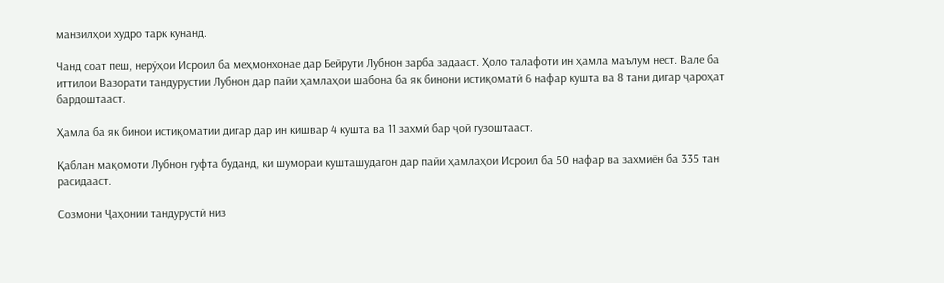манзилҳои худро тарк кунанд.

Чанд соат пеш, нерӯҳои Исроил ба меҳмонхонае дар Бейрути Лубнон зарба задааст. Ҳоло талафоти ин ҳамла маълум нест. Вале ба иттилои Вазорати тандурустии Лубнон дар пайи ҳамлаҳои шабона ба як бинони истиқоматӣ 6 нафар кушта ва 8 тани дигар ҷароҳат бардоштааст.

Ҳамла ба як бинои истиқоматии дигар дар ин кишвар 4 кушта ва 11 захмӣ бар ҷой гузоштааст.

Қаблан мақомоти Лубнон гуфта буданд, ки шумораи кушташудагон дар пайи ҳамлаҳои Исроил ба 50 нафар ва захмиён ба 335 тан расидааст.

Созмони Ҷаҳонии тандурустӣ низ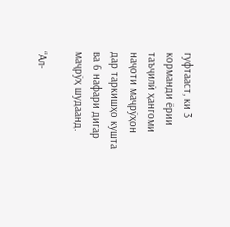гуфтааст, ки 3 корманди ёрии таъҷилӣ ҳангоми наҷоти маҷрӯҳон дар таркишҳо кушта ва 6 нафари дигар маҷрӯҳ шудаанд.

“Ал-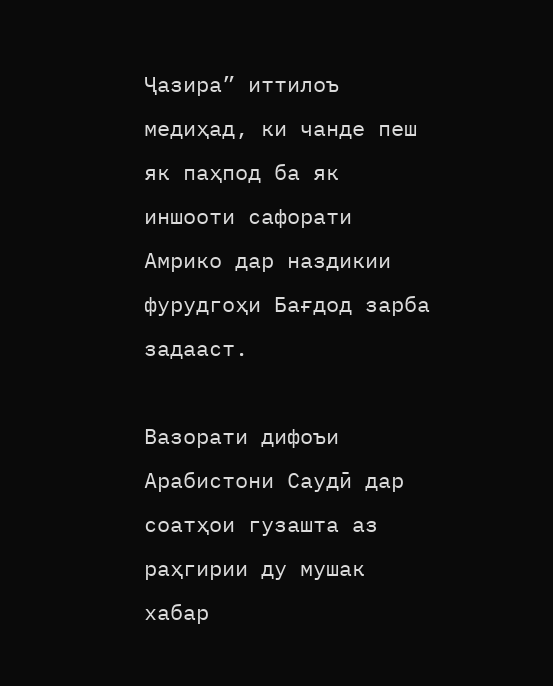Ҷазира” иттилоъ медиҳад, ки чанде пеш як паҳпод ба як иншооти сафорати Амрико дар наздикии фурудгоҳи Бағдод зарба задааст.

Вазорати дифоъи Арабистони Саудӣ дар соатҳои гузашта аз раҳгирии ду мушак хабар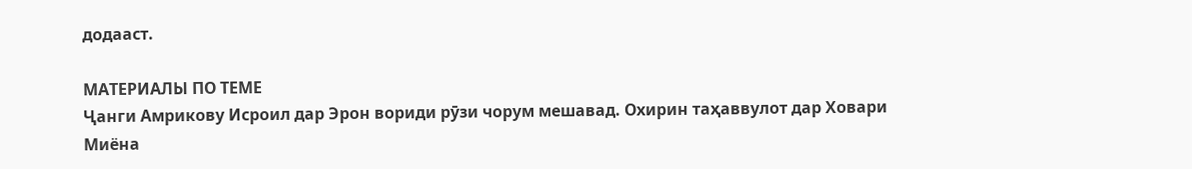додааст.

МАТЕРИАЛЫ ПО ТЕМЕ
Ҷанги Амрикову Исроил дар Эрон вориди рӯзи чорум мешавад. Охирин таҳаввулот дар Ховари Миёна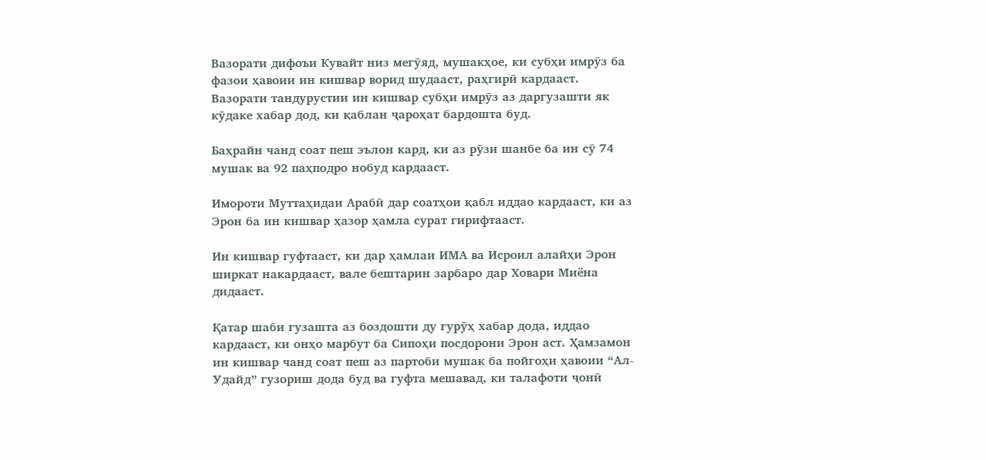Вазорати дифоъи Кувайт низ мегӯяд, мушакҳое, ки субҳи имрӯз ба фазои ҳавоии ин кишвар ворид шудааст, раҳгирӣ кардааст. Вазорати тандурустии ин кишвар субҳи имрӯз аз даргузашти як кӯдаке хабар дод, ки қаблан ҷароҳат бардошта буд.

Баҳрайн чанд соат пеш эълон кард, ки аз рӯзи шанбе ба ин сӯ 74 мушак ва 92 паҳподро нобуд кардааст.

Имороти Муттаҳидаи Арабӣ дар соатҳои қабл иддао кардааст, ки аз Эрон ба ин кишвар ҳазор ҳамла сурат гирифтааст.

Ин кишвар гуфтааст, ки дар ҳамлаи ИМА ва Исроил алайҳи Эрон ширкат накардааст, вале бештарин зарбаро дар Ховари Миёна дидааст.

Қатар шаби гузашта аз боздошти ду гурӯҳ хабар дода, иддао кардааст, ки онҳо марбут ба Сипоҳи посдорони Эрон аст. Ҳамзамон ин кишвар чанд соат пеш аз партоби мушак ба пойгоҳи ҳавоии “Ал-Удайд” гузориш дода буд ва гуфта мешавад, ки талафоти ҷонӣ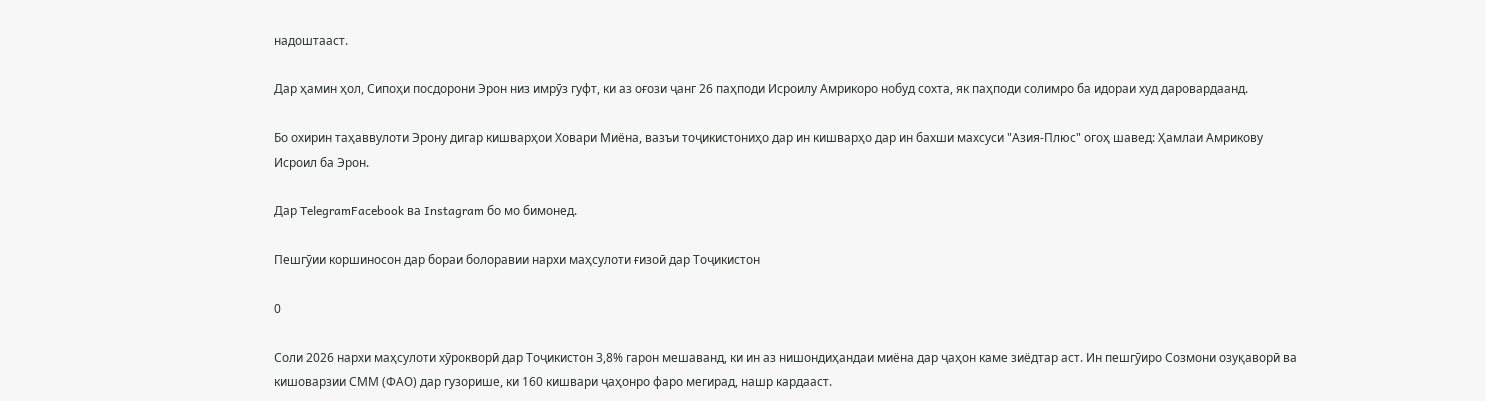надоштааст.

Дар ҳамин ҳол, Сипоҳи посдорони Эрон низ имрӯз гуфт, ки аз оғози ҷанг 26 паҳподи Исроилу Амрикоро нобуд сохта, як паҳподи солимро ба идораи худ даровардаанд.

Бо охирин таҳаввулоти Эрону дигар кишварҳои Ховари Миёна, вазъи тоҷикистониҳо дар ин кишварҳо дар ин бахши махсуси "Азия-Плюс" огоҳ шавед: Ҳамлаи Амрикову Исроил ба Эрон.

Дар TelegramFacebook ва Instagram бо мо бимонед.

Пешгӯии коршиносон дар бораи болоравии нархи маҳсулоти ғизоӣ дар Тоҷикистон

0

Соли 2026 нархи маҳсулоти хӯрокворӣ дар Тоҷикистон 3,8% гарон мешаванд, ки ин аз нишондиҳандаи миёна дар ҷаҳон каме зиёдтар аст. Ин пешгӯиро Созмони озуқаворӣ ва кишоварзии СММ (ФАО) дар гузорише, ки 160 кишвари ҷаҳонро фаро мегирад, нашр кардааст.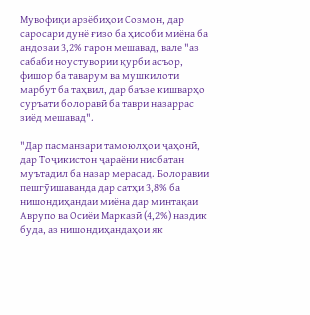Мувофиқи арзёбиҳои Созмон, дар саросари дунё ғизо ба ҳисоби миёна ба андозаи 3,2% гарон мешавад, вале "аз сабаби ноустувории қурби асъор, фишор ба таварум ва мушкилоти марбут ба таҳвил, дар баъзе кишварҳо суръати болоравӣ ба таври назаррас зиёд мешавад".

"Дар пасманзари тамоюлҳои ҷаҳонӣ, дар Тоҷикистон ҷараёни нисбатан муътадил ба назар мерасад. Болоравии пешгӯишаванда дар сатҳи 3,8% ба нишондиҳандаи миёна дар минтақаи Аврупо ва Осиёи Марказӣ (4,2%) наздик буда, аз нишондиҳандаҳои як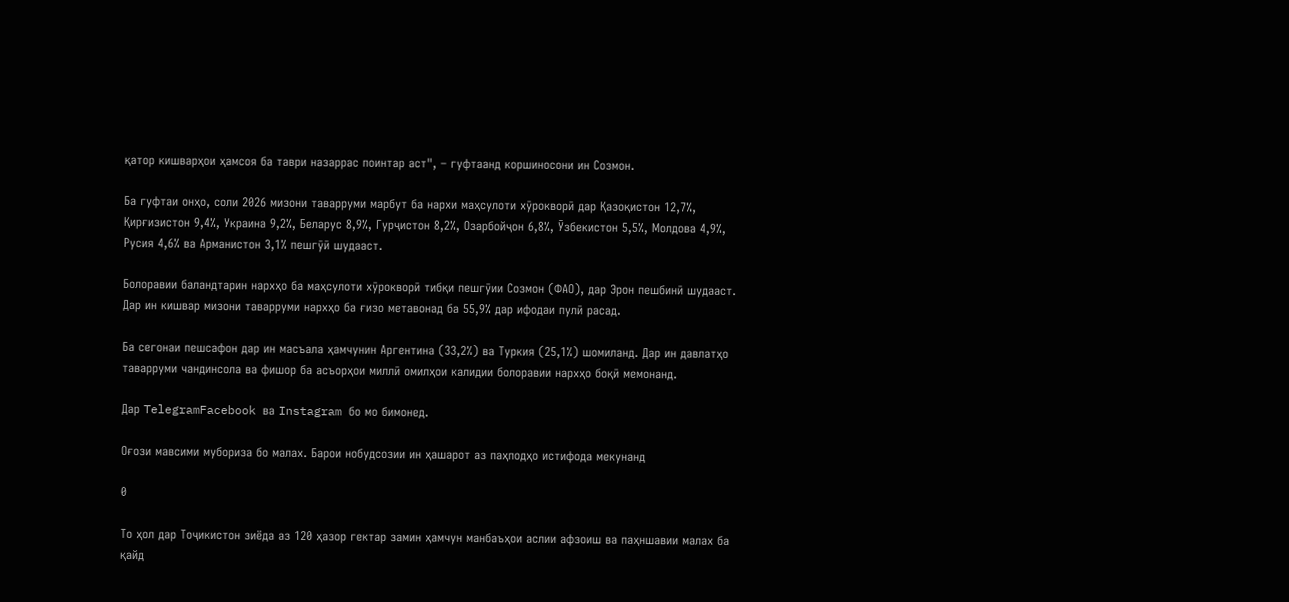қатор кишварҳои ҳамсоя ба таври назаррас поинтар аст", – гуфтаанд коршиносони ин Созмон.

Ба гуфтаи онҳо, соли 2026 мизони таварруми марбут ба нархи маҳсулоти хӯрокворӣ дар Қазоқистон 12,7%, Қирғизистон 9,4%, Украина 9,2%, Беларус 8,9%, Гурҷистон 8,2%, Озарбойҷон 6,8%, Ӯзбекистон 5,5%, Молдова 4,9%, Русия 4,6% ва Арманистон 3,1% пешгӯӣ шудааст.

Болоравии баландтарин нархҳо ба маҳсулоти хӯрокворӣ тибқи пешгӯии Созмон (ФАО), дар Эрон пешбинӣ шудааст. Дар ин кишвар мизони таварруми нархҳо ба ғизо метавонад ба 55,9% дар ифодаи пулӣ расад.

Ба сегонаи пешсафон дар ин масъала ҳамчунин Аргентина (33,2%) ва Туркия (25,1%) шомиланд. Дар ин давлатҳо таварруми чандинсола ва фишор ба асъорҳои миллӣ омилҳои калидии болоравии нархҳо боқӣ мемонанд.

Дар TelegramFacebook ва Instagram бо мо бимонед.

Оғози мавсими мубориза бо малах. Барои нобудсозии ин ҳашарот аз паҳподҳо истифода мекунанд

0

То ҳол дар Тоҷикистон зиёда аз 120 ҳазор гектар замин ҳамчун манбаъҳои аслии афзоиш ва паҳншавии малах ба қайд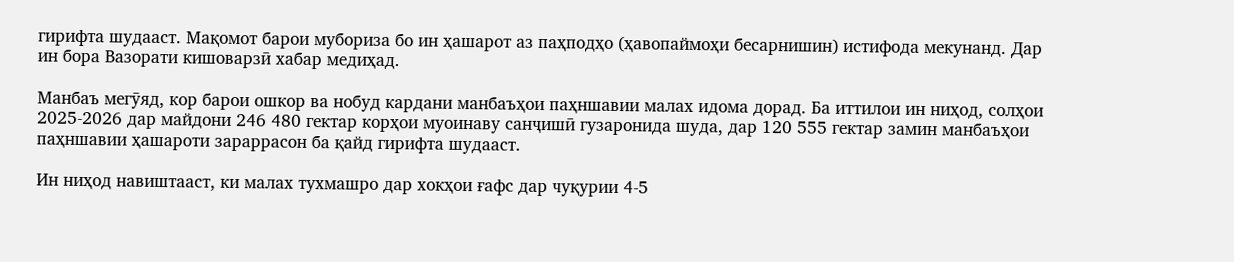гирифта шудааст. Мақомот барои мубориза бо ин ҳашарот аз паҳподҳо (ҳавопаймоҳи бесарнишин) истифода мекунанд. Дар ин бора Вазорати кишоварзӣ хабар медиҳад.

Манбаъ мегӯяд, кор барои ошкор ва нобуд кардани манбаъҳои паҳншавии малах идома дорад. Ба иттилои ин ниҳод, солҳои 2025-2026 дар майдони 246 480 гектар корҳои муоинаву санҷишӣ гузаронида шуда, дар 120 555 гектар замин манбаъҳои паҳншавии ҳашароти зараррасон ба қайд гирифта шудааст.

Ин ниҳод навиштааст, ки малах тухмашро дар хокҳои ғафс дар чуқурии 4-5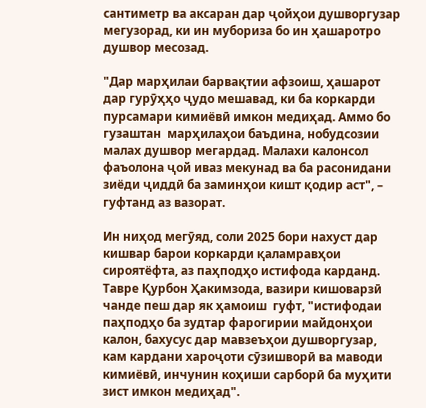сантиметр ва аксаран дар ҷойҳои душворгузар мегузорад, ки ин мубориза бо ин ҳашаротро душвор месозад.

"Дар марҳилаи барвақтии афзоиш, ҳашарот дар гурӯҳҳо ҷудо мешавад, ки ба коркарди пурсамари кимиёвӣ имкон медиҳад. Аммо бо гузаштан  марҳилаҳои баъдина, нобудсозии малах душвор мегардад. Малахи калонсол фаъолона ҷой иваз мекунад ва ба расонидани зиёди ҷиддӣ ба заминҳои кишт қодир аст", – гуфтанд аз вазорат.

Ин ниҳод мегӯяд, соли 2025 бори нахуст дар кишвар барои коркарди қаламравҳои сироятёфта, аз паҳподҳо истифода карданд. Тавре Қурбон Ҳакимзода, вазири кишоварзӣ чанде пеш дар як ҳамоиш  гуфт, "истифодаи паҳподҳо ба зудтар фарогирии майдонҳои калон, бахусус дар мавзеъҳои душворгузар, кам кардани хароҷоти сӯзишворӣ ва маводи кимиёвӣ, инчунин коҳиши сарборӣ ба муҳити зист имкон медиҳад".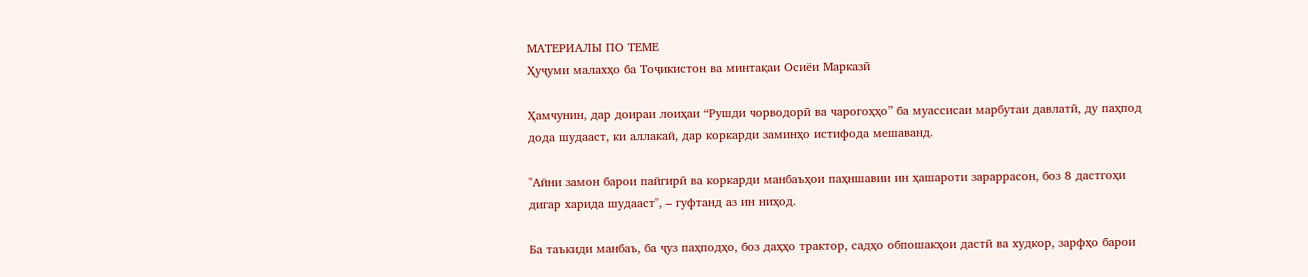МАТЕРИАЛЫ ПО ТЕМЕ
Ҳуҷуми малахҳо ба Тоҷикистон ва минтақаи Осиёи Марказӣ

Ҳамчунин, дар доираи лоиҳаи “Рушди чорводорӣ ва чарогоҳҳо” ба муассисаи марбутаи давлатӣ, ду паҳпод дода шудааст, ки аллакай, дар коркарди заминҳо истифода мешаванд.

"Айни замон барои пайгирӣ ва коркарди манбаъҳои паҳншавии ин ҳашароти зараррасон, боз 8 дастгоҳи дигар харида шудааст", – гуфтанд аз ин ниҳод.

Ба таъкиди манбаъ, ба ҷуз паҳподҳо, боз даҳҳо трактор, садҳо обпошакҳои дастӣ ва худкор, зарфҳо барои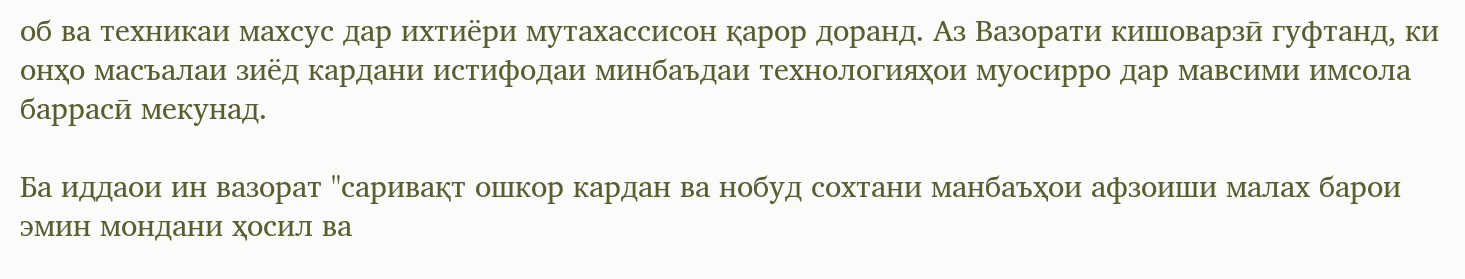об ва техникаи махсус дар ихтиёри мутахассисон қарор доранд. Аз Вазорати кишоварзӣ гуфтанд, ки онҳо масъалаи зиёд кардани истифодаи минбаъдаи технологияҳои муосирро дар мавсими имсола баррасӣ мекунад.

Ба иддаои ин вазорат "саривақт ошкор кардан ва нобуд сохтани манбаъҳои афзоиши малах барои эмин мондани ҳосил ва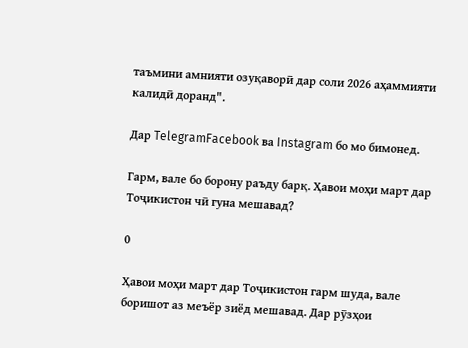таъмини амнияти озуқаворӣ дар соли 2026 аҳаммияти калидӣ доранд".

Дар TelegramFacebook ва Instagram бо мо бимонед.

Гарм, вале бо борону раъду барқ. Ҳавои моҳи март дар Тоҷикистон чӣ гуна мешавад?

0

Ҳавои моҳи март дар Тоҷикистон гарм шуда, вале боришот аз меъёр зиёд мешавад. Дар рӯзҳои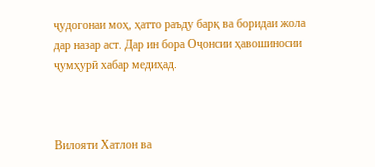ҷудогонаи моҳ, ҳатто раъду барқ ва боридаи жола дар назар аст. Дар ин бора Оҷонсии ҳавошиносии ҷумҳурӣ хабар медиҳад.



Вилояти Хатлон ва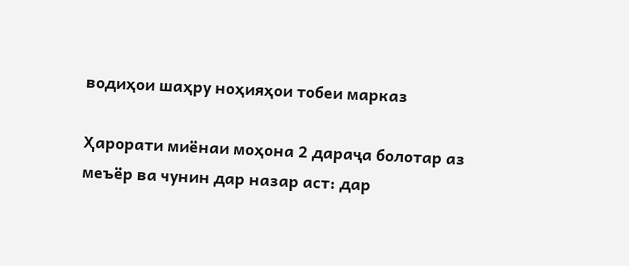водиҳои шаҳру ноҳияҳои тобеи марказ

Ҳарорати миёнаи моҳона 2 дараҷа болотар аз меъёр ва чунин дар назар аст: дар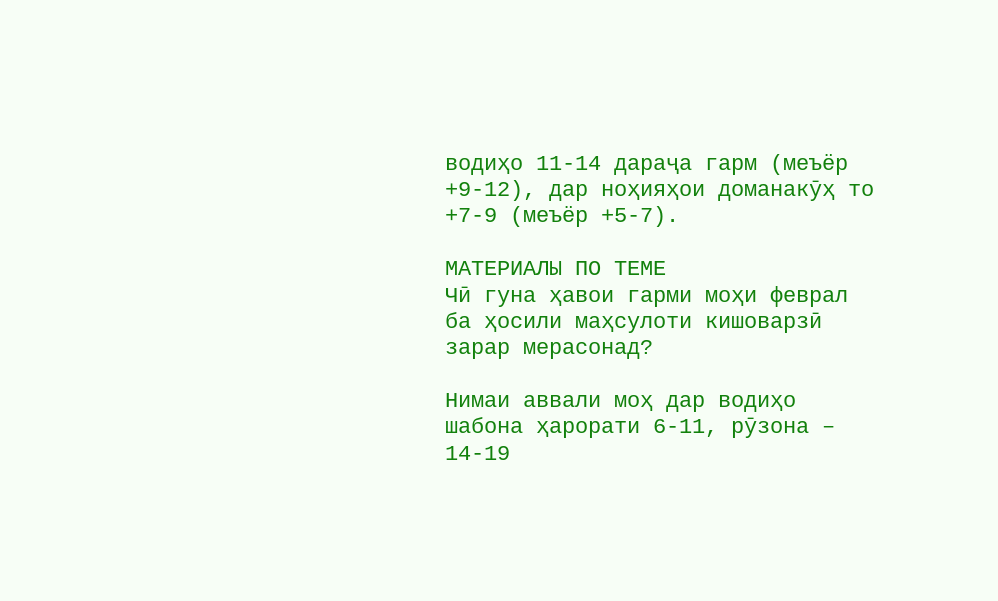водиҳо 11-14 дараҷа гарм (меъёр +9-12), дар ноҳияҳои доманакӯҳ то +7-9 (меъёр +5-7).

МАТЕРИАЛЫ ПО ТЕМЕ
Чӣ гуна ҳавои гарми моҳи феврал ба ҳосили маҳсулоти кишоварзӣ зарар мерасонад?

Нимаи аввали моҳ дар водиҳо шабона ҳарорати 6-11, рӯзона – 14-19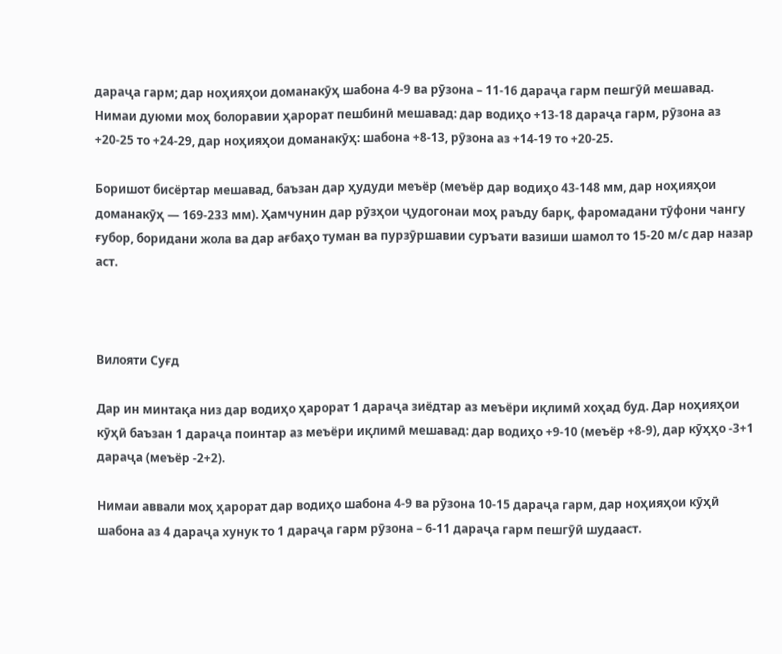дараҷа гарм; дар ноҳияҳои доманакӯҳ шабона 4-9 ва рӯзона – 11-16 дараҷа гарм пешгӯӣ мешавад. Нимаи дуюми моҳ болоравии ҳарорат пешбинӣ мешавад: дар водиҳо +13-18 дараҷа гарм, рӯзона аз +20-25 то +24-29, дар ноҳияҳои доманакӯҳ: шабона +8-13, рӯзона аз +14-19 то +20-25.

Боришот бисёртар мешавад, баъзан дар ҳудуди меъёр (меъёр дар водиҳо 43-148 мм, дар ноҳияҳои доманакӯҳ — 169-233 мм). Ҳамчунин дар рӯзҳои ҷудогонаи моҳ раъду барқ, фаромадани тӯфони чангу ғубор, боридани жола ва дар ағбаҳо туман ва пурзӯршавии суръати вазиши шамол то 15-20 м/с дар назар аст.



Вилояти Суғд

Дар ин минтақа низ дар водиҳо ҳарорат 1 дараҷа зиёдтар аз меъёри иқлимӣ хоҳад буд. Дар ноҳияҳои кӯҳӣ баъзан 1 дараҷа поинтар аз меъёри иқлимӣ мешавад: дар водиҳо +9-10 (меъёр +8-9), дар кӯҳҳо -3+1 дараҷа (меъёр -2+2).

Нимаи аввали моҳ ҳарорат дар водиҳо шабона 4-9 ва рӯзона 10-15 дараҷа гарм, дар ноҳияҳои кӯҳӣ шабона аз 4 дараҷа хунук то 1 дараҷа гарм рӯзона – 6-11 дараҷа гарм пешгӯӣ шудааст.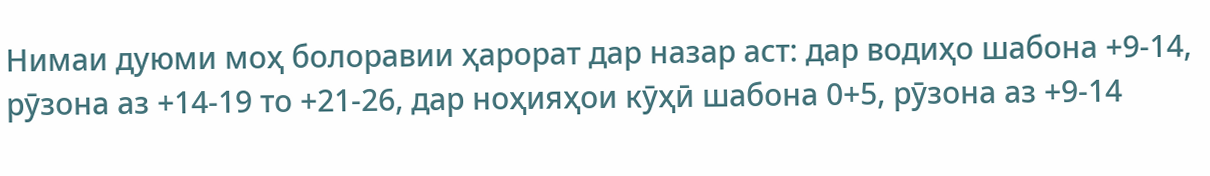Нимаи дуюми моҳ болоравии ҳарорат дар назар аст: дар водиҳо шабона +9-14, рӯзона аз +14-19 то +21-26, дар ноҳияҳои кӯҳӣ шабона 0+5, рӯзона аз +9-14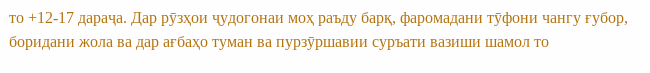то +12-17 дараҷа. Дар рӯзҳои ҷудогонаи моҳ раъду барқ, фаромадани тӯфони чангу ғубор, боридани жола ва дар ағбаҳо туман ва пурзӯршавии суръати вазиши шамол то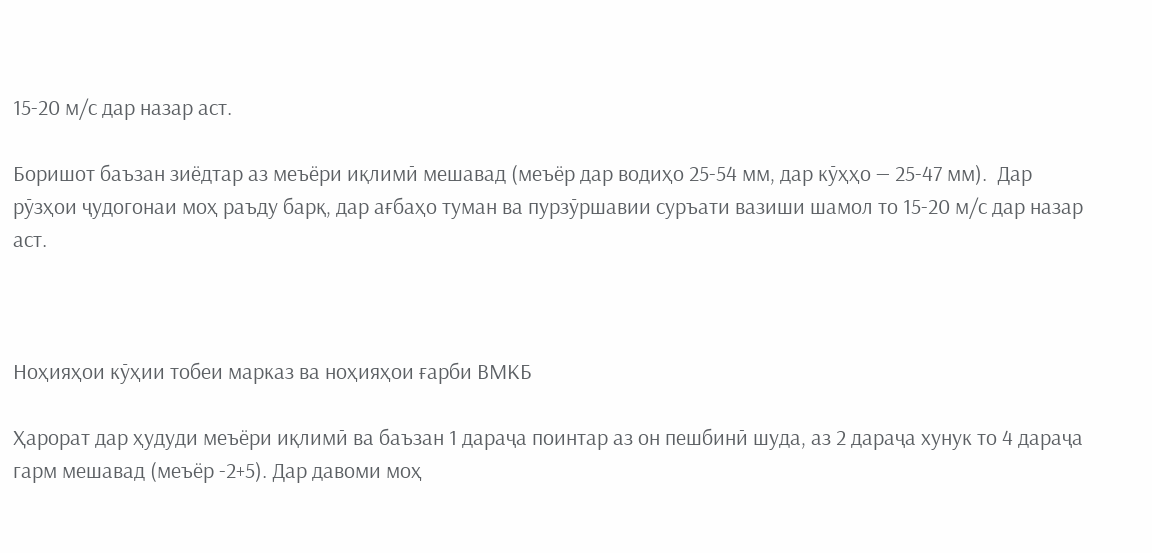15-20 м/с дар назар аст.

Боришот баъзан зиёдтар аз меъёри иқлимӣ мешавад (меъёр дар водиҳо 25-54 мм, дар кӯҳҳо — 25-47 мм).  Дар рӯзҳои ҷудогонаи моҳ раъду барқ, дар ағбаҳо туман ва пурзӯршавии суръати вазиши шамол то 15-20 м/с дар назар аст.



Ноҳияҳои кӯҳии тобеи марказ ва ноҳияҳои ғарби ВМКБ

Ҳарорат дар ҳудуди меъёри иқлимӣ ва баъзан 1 дараҷа поинтар аз он пешбинӣ шуда, аз 2 дараҷа хунук то 4 дараҷа гарм мешавад (меъёр -2+5). Дар давоми моҳ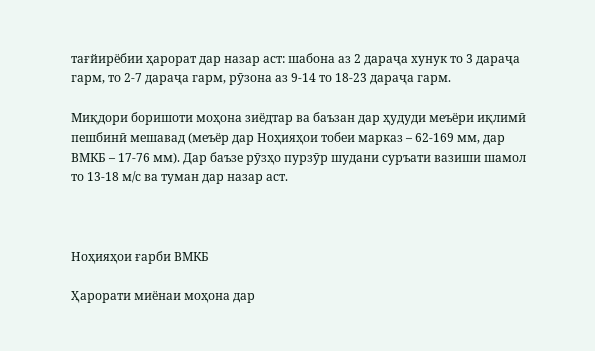тағйирёбии ҳарорат дар назар аст: шабона аз 2 дараҷа хунук то 3 дараҷа гарм, то 2-7 дараҷа гарм, рӯзона аз 9-14 то 18-23 дараҷа гарм.

Миқдори боришоти моҳона зиёдтар ва баъзан дар ҳудуди меъёри иқлимӣ пешбинӣ мешавад (меъёр дар Ноҳияҳои тобеи марказ – 62-169 мм, дар ВМКБ – 17-76 мм). Дар баъзе рӯзҳо пурзӯр шудани суръати вазиши шамол то 13-18 м/с ва туман дар назар аст.



Ноҳияҳои ғарби ВМКБ

Ҳарорати миёнаи моҳона дар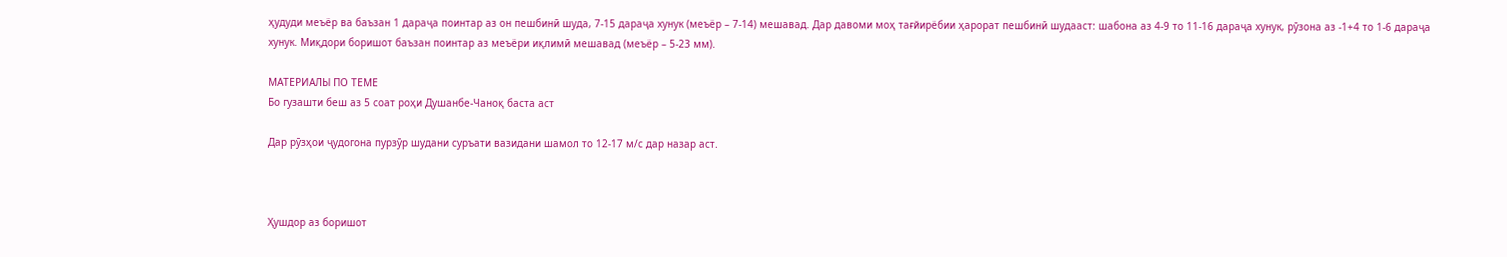ҳудуди меъёр ва баъзан 1 дараҷа поинтар аз он пешбинӣ шуда, 7-15 дараҷа хунук (меъёр – 7-14) мешавад. Дар давоми моҳ тағйирёбии ҳарорат пешбинӣ шудааст: шабона аз 4-9 то 11-16 дараҷа хунук, рӯзона аз -1+4 то 1-6 дараҷа хунук. Миқдори боришот баъзан поинтар аз меъёри иқлимӣ мешавад (меъёр – 5-23 мм).

МАТЕРИАЛЫ ПО ТЕМЕ
Бо гузашти беш аз 5 соат роҳи Душанбе-Чаноқ баста аст

Дар рӯзҳои ҷудогона пурзӯр шудани суръати вазидани шамол то 12-17 м/с дар назар аст.



Ҳушдор аз боришот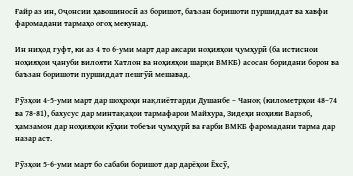Ғайр аз ин, Оҷонсии ҳавошиносӣ аз боришот, баъзан боришоти пуршиддат ва хавфи фаромадани тармаҳо огоҳ мекунад.

Ин ниҳод гуфт, ки аз 4 то 6-уми март дар аксари ноҳияҳои ҷумҳурӣ (ба истиснои ноҳияҳои ҷануби вилояти Хатлон ва ноҳияҳои шарқи ВМКБ) асосан боридани борон ва баъзан боришоти пуршиддат пешгӯӣ мешавад.

Рӯзҳои 4-5-уми март дар шоҳроҳи нақлиётгарди Душанбе – Чаноқ (километрҳои 48–74 ва 78-81), бахусус дар минтақаҳои тармафарои Майхура, Зидеҳи ноҳияи Варзоб, ҳамзамон дар ноҳияҳои кӯҳии тобеъи ҷумҳурӣ ва ғарби ВМКБ фаромадани тарма дар назар аст.

Рӯзҳои 5-6-уми март бо сабаби боришот дар дарёҳои Ёхсӯ,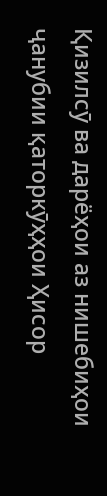Қизилсӯ ва дарёҳои аз нишебиҳои ҷанубии қаторкӯҳҳои Ҳисор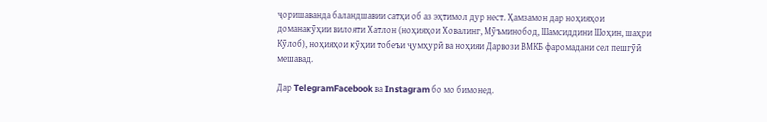ҷоришаванда баландшавии сатҳи об аз эҳтимол дур нест. Ҳамзамон дар ноҳияҳои доманакӯҳии вилояти Хатлон (ноҳияҳои Ховалинг, Мӯъминобод, Шамсиддини Шоҳин, шаҳри Кӯлоб), ноҳияҳои кӯҳии тобеъи ҷумҳурӣ ва ноҳияи Дарвози ВМКБ фаромадани сел пешгӯӣ мешавад.

Дар TelegramFacebook ва Instagram бо мо бимонед.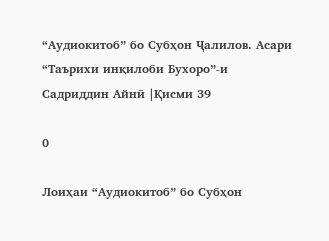“Аудиокитоб” бо Субҳон Ҷалилов. Асари “Таърихи инқилоби Бухоро”-и Садриддин Айнӣ |Қисми 39

0

Лоиҳаи “Аудиокитоб” бо Субҳон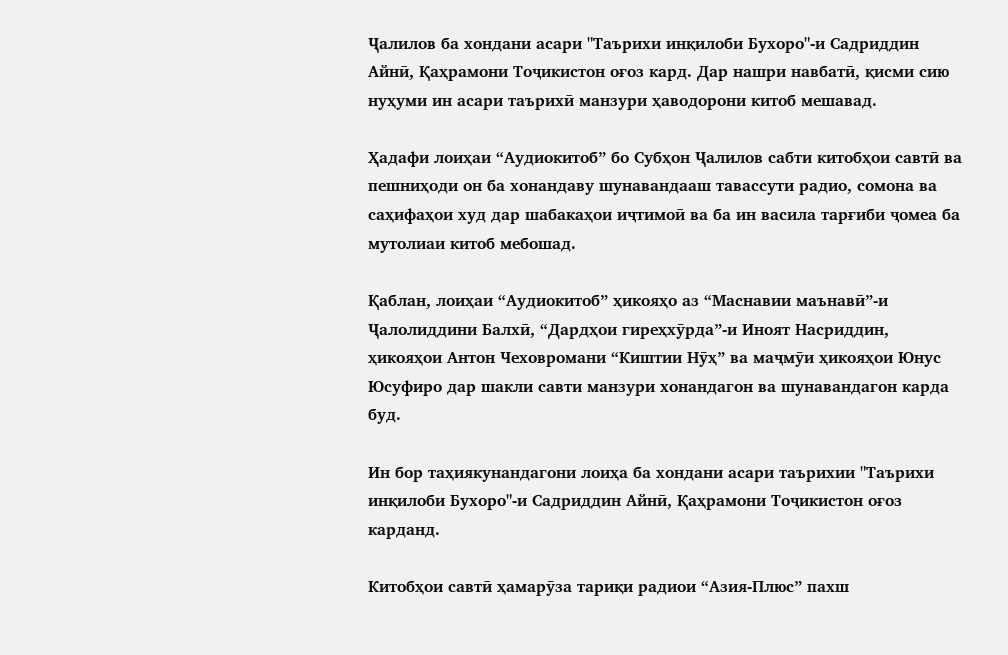Ҷалилов ба хондани асари "Таърихи инқилоби Бухоро"-и Садриддин Айнӣ, Қаҳрамони Тоҷикистон оғоз кард. Дар нашри навбатӣ, қисми сию нуҳуми ин асари таърихӣ манзури ҳаводорони китоб мешавад.

Ҳадафи лоиҳаи “Аудиокитоб” бо Субҳон Ҷалилов сабти китобҳои савтӣ ва пешниҳоди он ба хонандаву шунавандааш тавассути радио, сомона ва саҳифаҳои худ дар шабакаҳои иҷтимоӣ ва ба ин васила тарғиби ҷомеа ба мутолиаи китоб мебошад.

Қаблан, лоиҳаи “Аудиокитоб” ҳикояҳо аз “Маснавии маънавӣ”-и Ҷалолиддини Балхӣ, “Дардҳои гиреҳхӯрда”-и Иноят Насриддин, ҳикояҳои Антон Чеховромани “Киштии Нӯҳ” ва маҷмӯи ҳикояҳои Юнус Юсуфиро дар шакли савти манзури хонандагон ва шунавандагон карда буд.

Ин бор таҳиякунандагони лоиҳа ба хондани асари таърихии "Таърихи инқилоби Бухоро"-и Садриддин Айнӣ, Қаҳрамони Тоҷикистон оғоз карданд.

Китобҳои савтӣ ҳамарӯза тариқи радиои “Азия-Плюс” пахш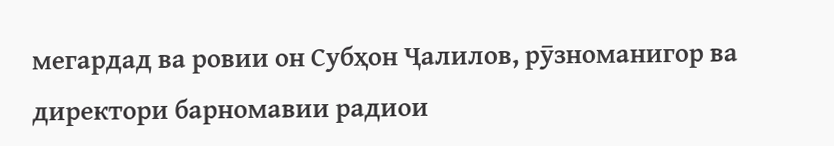мегардад ва ровии он Субҳон Ҷалилов, рӯзноманигор ва директори барномавии радиои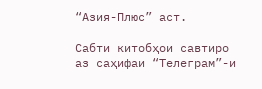“Азия-Плюс” аст.

Cабти китобҳои савтиро аз саҳифаи “Телеграм”-и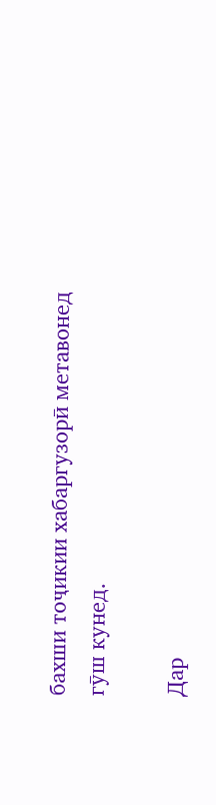бахши тоҷикии хабаргузорӣ метавонед гӯш кунед.

Дар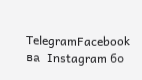TelegramFacebook ва Instagram бо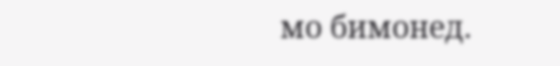мо бимонед.